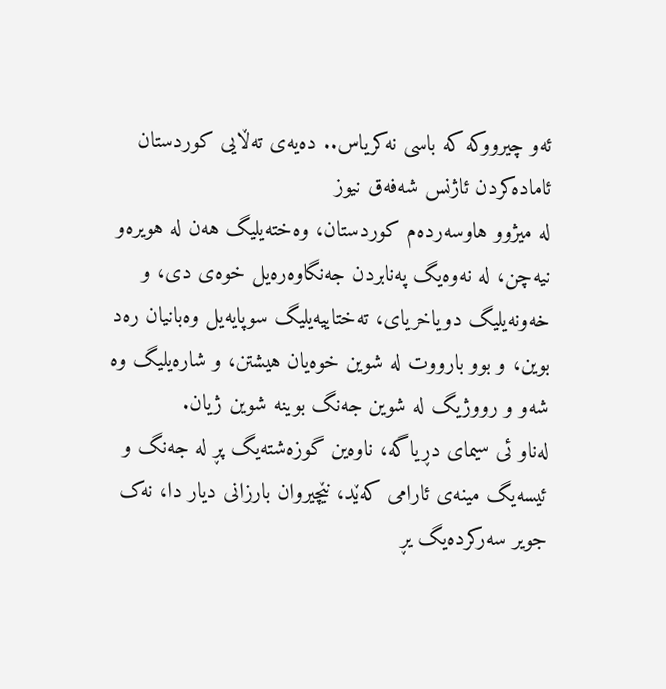ئەو چیرووکە کە باسی نەکریاس.. دەیەی تەڵایی کوردستان
ئامادەکردن ئاژنس شەفەق نیوز
لە میژوو هاوسەردەم کوردستان، وەختەیلیگ هەن لە هویرەو نیەچن، لە نەوەیگ پەنابردن جەنگاوەرەیل خوەی دی، و خەونەیلیگ دویاخریای، تەختاییەیلیگ سوپایەیل وەبانیان رەد بوین، و بوو بارووت لە شوین خوەیان هیشتن، و شارەیلیگ وە شەو و رووژیگ لە شوین جەنگ بوینە شوین ژیان.
لەناو ئی سیمای دڕیاگە، ناوەین گوزەشتەیگ پڕ لە جەنگ و ئیسەیگ مینەی ئارامی کەێد، نێچیروان بارزانی دیار دا، نەک جویر سەرکردەیگ یڕ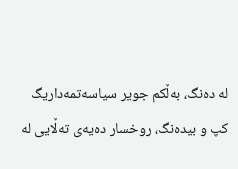لە دەنگ، بەڵکم جویر سیاسەتمەداریگ کپ و بیدەنگ، روخسار دەیەی تەڵایی لە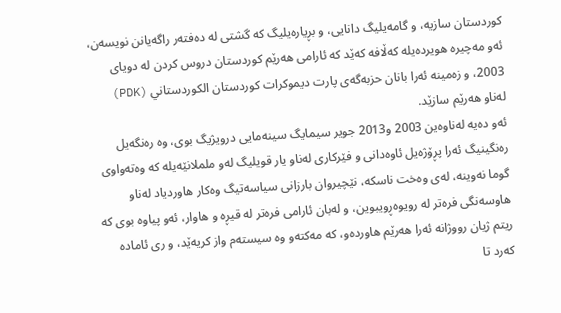کوردستان سازیە، و گامەیلیگ دانایی، و بڕیارەیلیگ کە گشتی لە دەفتەر راگەیانن نویسەن، ئەو مەچیرە هویردەیلە کەڵافە کەێد کە ئارامی هەرێم کوردستان دروس کردن لە دویای 2003، و زەمینە ئەرا بانان حزبەگەی پارت دیموکرات کوردستان الكوردستاني (PDK) لەناو هەرێم سازێد.
ئەو دەیە لەناوەین 2003 و2013 جویر سیمایگ سینەمایی درویژیگ بوی، وە رەنگەیل رەنگینیگ ئەرا پڕۆژەیل ئاوەدانی و فێرکاری لەناو یار قویلیگ لەو ململانێەیلە کە وەتەواوی گوما نەوینە، لەی وەخت ناسکە، نێچیروان بارزانی سیاسەتیگ وەکار هاوردیاد لەناو هاوسەنگی فرەتر لە رویوەڕویبوین، و لەبان ئارامی فرەتر لە قیڕە و هاوار، ئەو پیاوە بوی کە ریتم ژیان رووژانە ئەرا هەرێم هاوردەو، کە مەکتەو وە سیستەم واز کریەێد، و ری ئامادە کەرد تا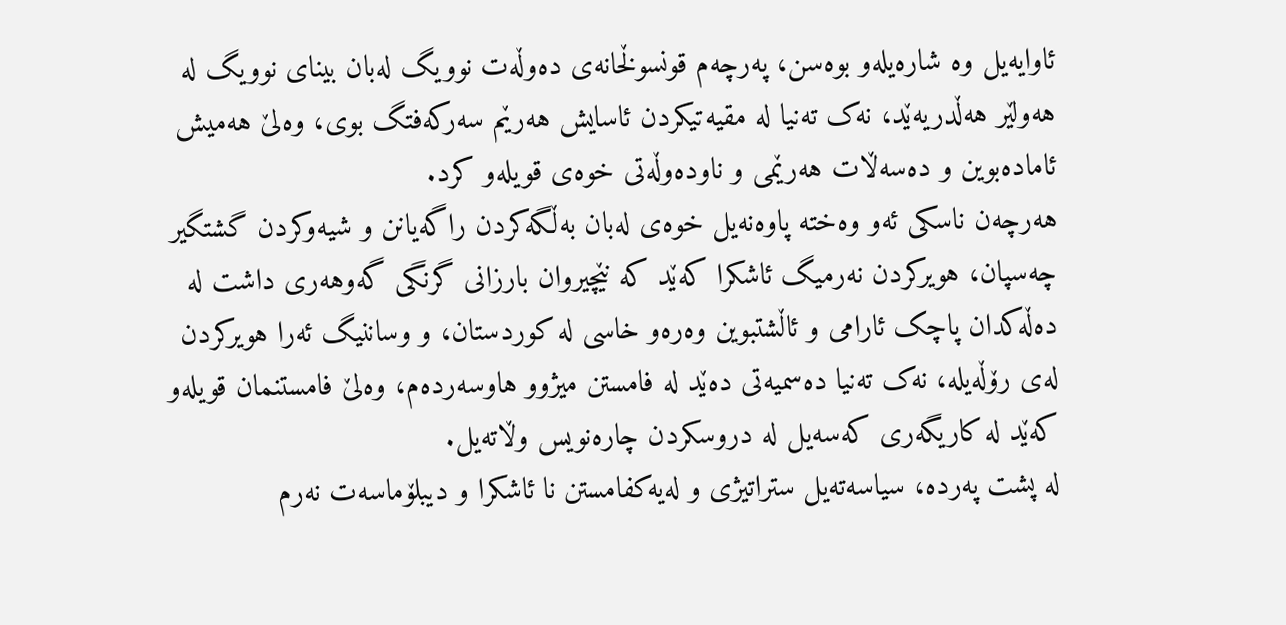ئاوایەیل وە شارەیلەو بوەسن، پەرچەم قونسوڵخانەی دەوڵەت نوویگ لەبان بینای نوویگ لە هەولێر هەڵدریەێد، نەک تەنیا لە مقیەتیکردن ئاسایش هەرێم سەرکەفتگ بوی، وەلێ هەمیش ئامادەبوین و دەسەڵات هەرێمی و ناودەوڵەتی خوەی قویلەو کرد.
هەرچەن ناسکی ئەو وەختە پاوەنەیل خوەی لەبان بەڵگەکردن راگەیانن و شیەوکردن گشتگیر چەسپان، هویرکردن نەرمیگ ئاشکرا کەێد کە نێچیروان بارزانی گرنگی گەوهەری داشت لە دەڵەکدان پاچک ئارامی و ئاڵشتبوین وەرەو خاسی لە کوردستان، و وساننیگ ئەرا هویرکردن لەی رۆڵەیلە، نەک تەنیا دەسمیەتی دەێد لە فامستن میژوو هاوسەردەم، وەلێ فامستنمان قویلەو کەێد لە کاریگەری کەسەیل لە دروسکردن چارەنویس وڵاتەیل.
لە پشت پەردە، سیاسەتەیل ستراتیژی و لەیەکفامستن نا ئاشکرا و دیبلۆماسەت نەرم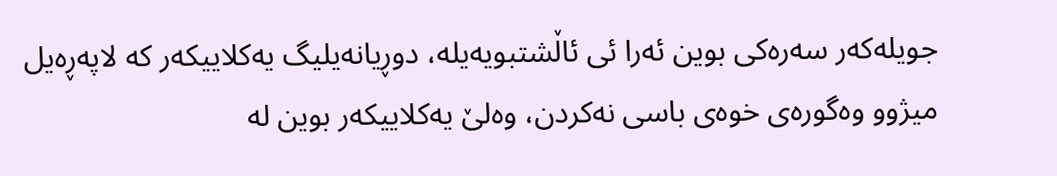جویلەکەر سەرەکی بوین ئەرا ئی ئاڵشتبویەیلە، دوڕیانەیلیگ یەکلاییکەر کە لاپەڕەیل میژوو وەگورەی خوەی باسی نەکردن، وەلێ یەکلاییکەر بوین لە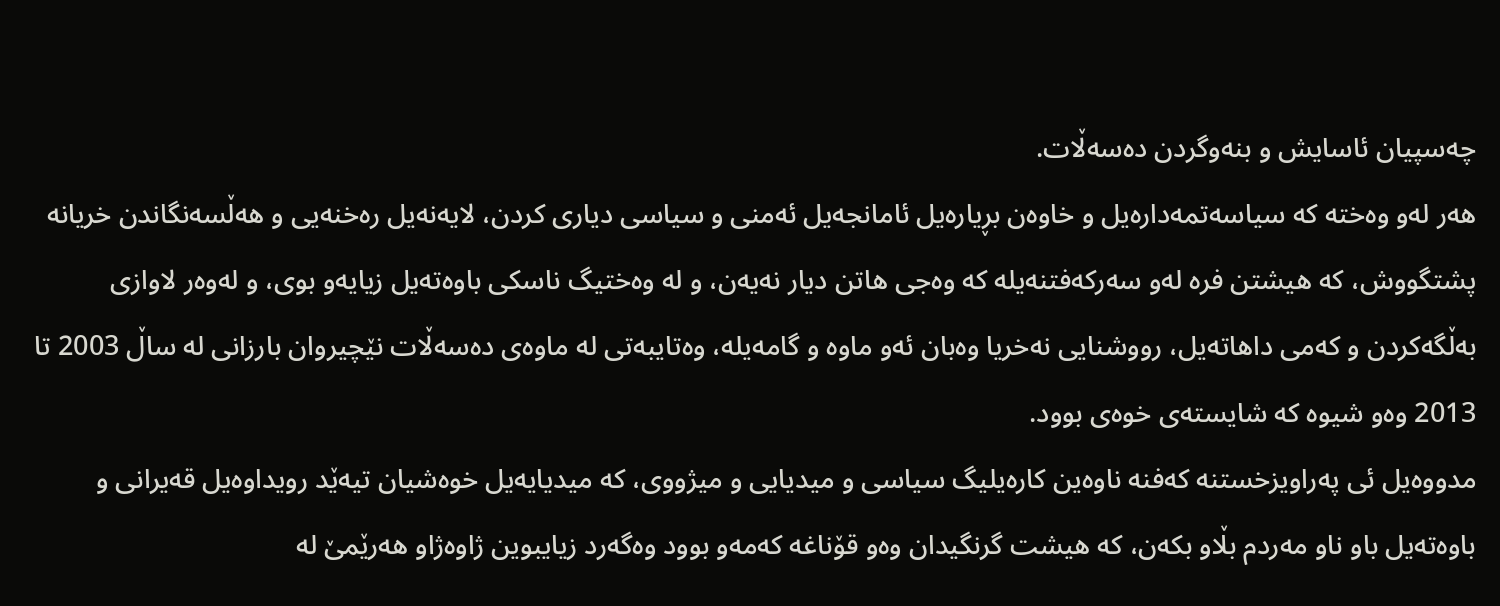چەسپیان ئاسایش و بنەوگردن دەسەڵات.
هەر لەو وەختە کە سیاسەتمەدارەیل و خاوەن بڕیارەیل ئامانجەیل ئەمنی و سیاسی دیاری کردن، لایەنەیل رەخنەیی و هەڵسەنگاندن خریانە پشتگووش، کە هیشتن فرە لەو سەرکەفتنەیلە کە وەجی هاتن دیار نەیەن، و لە وەختیگ ناسکی باوەتەیل زیایەو بوی، و لەوەر لاوازی بەڵگەکردن و کەمی داهاتەیل، رووشنایی نەخریا وەبان ئەو ماوە و گامەیلە، وەتایبەتی لە ماوەی دەسەڵات نێچیروان بارزانی لە ساڵ 2003 تا 2013 وەو شیوە کە شایستەی خوەی بوود.
مدووەیل ئی پەراویزخستنە کەفنە ناوەین کارەیلیگ سیاسی و میدیایی و میژووی، کە میدیایەیل خوەشیان تیەێد رویداوەیل قەیرانی و باوەتەیل باو ناو مەردم بڵاو بکەن، کە هیشت گرنگیدان وەو قۆناغە کەمەو بوود وەگەرد زیایبوین ژاوەژاو هەرێمێ لە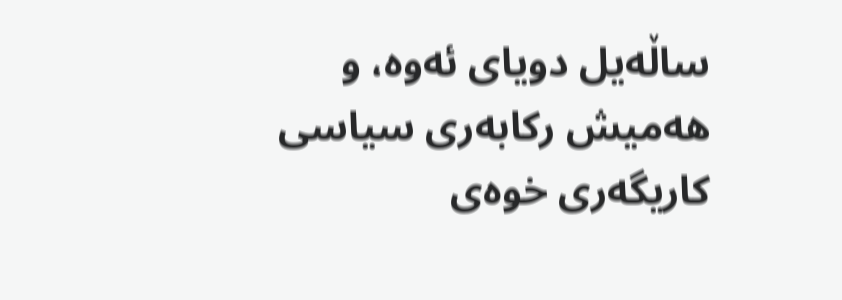ساڵەیل دویای ئەوە، و هەمیش رکابەری سیاسی کاریگەری خوەی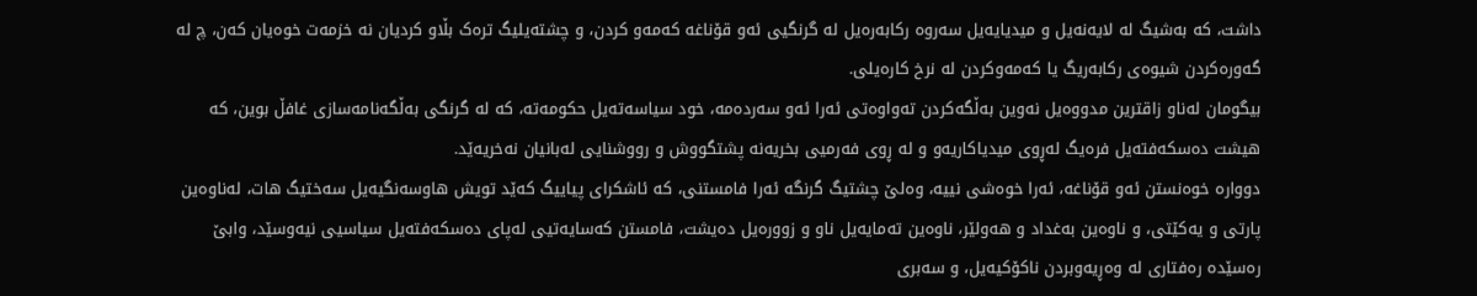داشت، کە بەشیگ لە لایەنەیل و میدیایەیل سەروە رکابەرەیل لە گرنگیی ئەو قۆناغە کەمەو کردن، و چشتەیلیگ ترەک بڵاو کردیان نە خزمەت خوەیان کەن، چ لە گەورەکردن شیوەی رکابەریگ یا کەمەوکردن لە نرخ کارەیلی.
بیگومان لەناو زاقترین مدووەیل نەوین بەڵگەکردن تەواوەتی ئەرا ئەو سەردەمە، خود سیاسەتەیل حکومەتە، کە لە گرنگی بەڵگەنامەسازی غافڵ بوین، کە هیشت دەسکەفتەیل فرەیگ لەڕوی میدیاکاریەو و لە ڕوی فەرمیی بخریەنە پشتگووش و رووشنایی لەبانیان نەخریەێد.
دووارە خوەنستن ئەو قۆناغە، ئەرا خوەشی نییە، وەلێ چشتیگ گرنگە ئەرا فامستنی، کە ئاشکرای پیاییگ کەێد تویش هاوسەنگیەیل سەختیگ هات، لەناوەین پارتی و یەکێتی، و ناوەین بەغداد و هەولێر، ناوەین تەمایەیل ناو و زوورەیل دەیشت، فامستن کەسایەتیی لەپای دەسکەفتەیل سیاسیی نیەوسێد، وابێ رەسێدە رەفتاری لە وەڕیەوبردن ناکۆکیەیل، و سەبری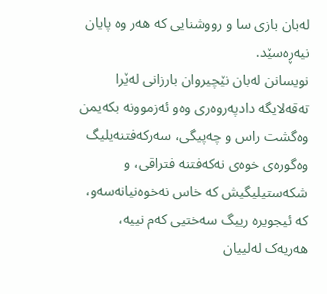لەبان بازی سا و رووشنایی کە هەر وە پایان نیەڕەسێد.
نویسانن لەبان نێچیروان بارزانی لەێرا تەقەلایگە دادپەروەری وەو ئەزموونە بکەیمن وەگشت راس و چەپیگی، سەرکەفتنەیلیگ وەگورەی خوەی نەکەفتنە فتراقی، و شکەستیلیگیش کە خاس نەخوەنیانەسەو، کە ئیجویرە رییگ سەختیی کەم نییە، هەریەک لەلییان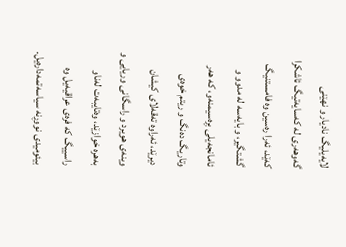لایەیلیگ نادیار و نهێنی گەوهەری لە کەسایەتیگ ئاشکرا کەێد، ئەرا رەسین وە فامستنیگ گشتگیر، و بایەسە لە مدوو و ئامانجەیلی بڕەسیمنەو، کە هەر وتاریگ دەنگ و ریتم خوەی دیرێد، ئەراوە تەقەلای کیشان وینەی هویرد و راسگانی وریایی و بەهرە خوازێد، وەتایبەت لەناو راسییگ کە فرەی عراقیەیل وە بیئومیدی نووڕنە سیاسەتمەدارەیل.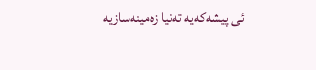ئی پیشەکەیە تەنیا زەمینەسازیە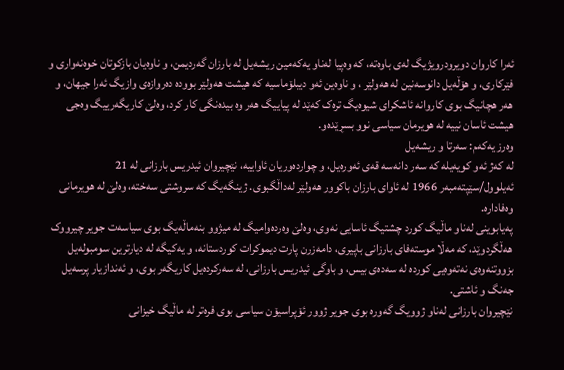ئەرا کاروان دویرودرویژیگ لەی باوەتە، کە وەپیا لەناو یەکەمین ریشەیل لە بارزان گەردیمن، و ناوەیان بازکوتان خوەنەواری و فێرکاری، و هۆڵەیل دانوسەنین لە هەولێر ، و ناوەین ئەو دیبلۆماسیە کە هیشت هەولێر بوودە دەروازەی وازیگ ئەرا جیهان، و هەر هچانیگ بوی کاروانە ئاشکرای شیوەیگ ترەک کەێد لە پیاییگ هەر وە بیدەنگی کار کرد، وەلێ کاریگەرییگ وەجی هیشت ئاسان نییە لە هویرمان سیاسی نوو بسڕێدەو.
وەرز یەکەم: سەرتا و ریشەیل
لە کەژ ئەو کویەیلە کە سەر دانەسە قەی ئەورەیل، و چواردەوریان ئاواییە، نێچیروان ئیدریس بارزانی لە 21 ئەیلوول/سێپتەمبەر 1966 لە ئاوای بارزان باکوور هەولێر لەداڵگبوی. ژینگەیگ کە سروشتی سەختە، وەلێ لە هویرمانی وەفادارە.
پەیابوینی لەناو ماڵیگ کورد چشتیگ ئاسایی نەوی، وەلێ وەردەوامیگ لە میژوو بنەماڵەیگ بوی سیاسەت جویر چیرووک هەڵگردوێد، کە مەڵا موستەفای بارزانی باپیری، دامەزرن پارت دیموکرات کوردستانە، و یەکیگە لە دیارترین سومبولەیل بزووتنەوەی نەتەوەیی کوردە لە سەدەی بیس، و باوگی ئیدریس بارزانی، لە سەرکردەیل کاریگەر بوی، و ئەندازیار پرسەیل جەنگ و ئاشتی.
نێچیروان بارزانی لەناو ژوویگ گەورە بوی جویر ژوور ئۆپراسیۆن سیاسی بوی فرەتر لە ماڵیگ خیزانی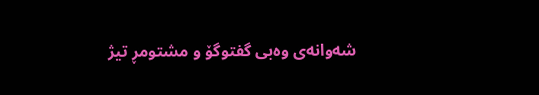شەوانەی وەبی گفتوگۆ و مشتومڕ تیژ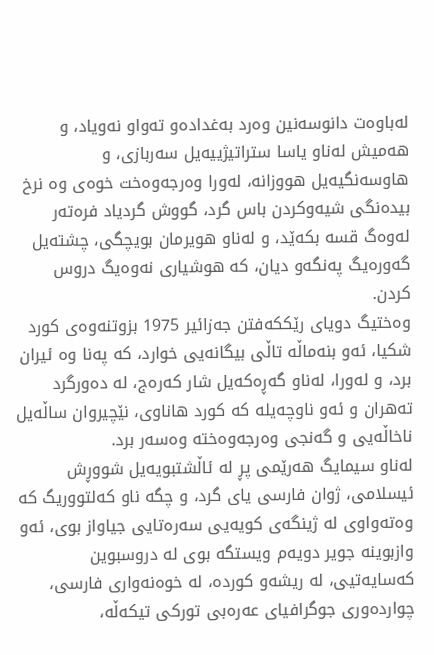لەباوەت دانوسەنین وەرد بەغدادەو تەواو نەویاد، و هەمیش لەناو یاسا ستراتیژییەیل سەربازی، و هاوسەنگیەیل هووزانە، لەورا وەرجەوەخت خوەی وە نرخ بیدەنگی شیەوکردن باس گرد، گووش گردیاد فرەتەر لەوەگ قسە بکەێد، و لەناو هویرمان بویچگی، چشتەیل گەورەیگ پەنگەو دیان، کە هوشیاری نەوەیگ دروس کردن.
وەختیگ دویای رێککەفتن جەزائیر 1975 بزوتنەوەی کورد شکیا، ئەو بنەماڵە تاڵی بیگانەیی خوارد، کە پەنا وە ئیران برد، و لەورا، لەناو گەڕەکەیل شار کەرەج، لە دەورگرد تەهران و ئەو ناوچەیلە کە کورد هاناوی، نێچیروان ساڵەیل ناخاڵەیی و گەنجی وەرجەوەختە وەسەر برد.
لەناو سیمایگ هەرێمی پڕ لە ئاڵشتبویەیل شووڕش ئیسلامی، ژوان فارسی یای گرد، و چگە ناو کەلتووریگ کە وەتەواوی لە ژینگەی کویەیی سەرەتایی جیاواز بوی، ئەو وازبوینە جویر دویەم ویستگە بوی لە دروسبوین کەسایەتیی، لە ریشەو کوردە، لە خوەنەواری فارسی، چواردەوری جوگرافیای عەرەبی تورکی تیکەڵە،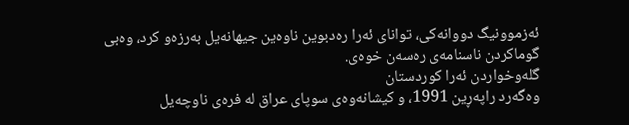ئەزموونیگ دووانەکی، توانای ئەرا رەدبوین ناوەین جیهانەیل بەرزەو کرد، وەبی گوماکردن ناسنامەی رەسەن خوەی.
گلەوخواردن ئەرا کوردستان
وەگەرد راپەڕین 1991، و کیشانەوەی سوپای عراق لە فرەی ناوچەیل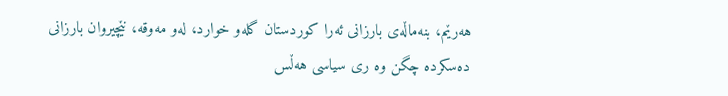هەرێم، بنەماڵەی بارزانی ئەرا کوردستان گلەو خوارد، لەو مەوقە، نێچیروان بارزانی دەسکردە چگن وە ری سیاسی هەڵس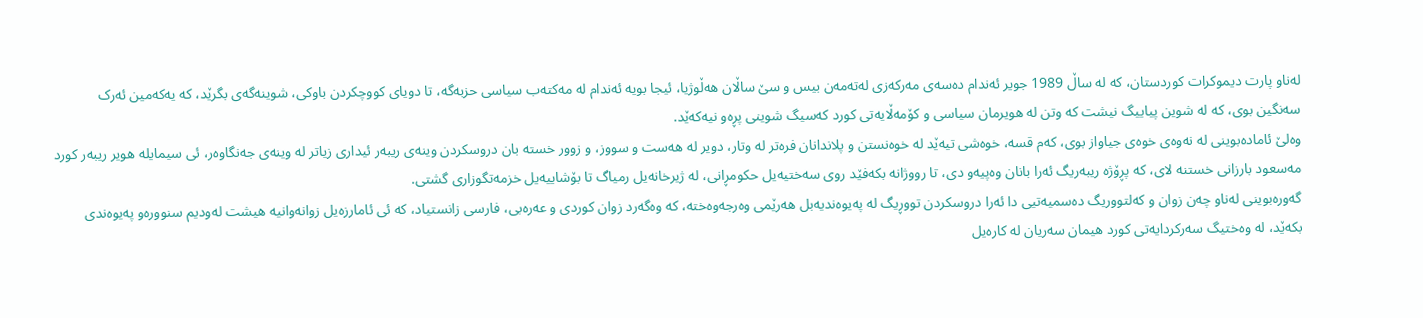لەناو پارت دیموکرات کوردستان، کە لە ساڵ 1989 جویر ئەندام دەسەی مەرکەزی لەتەمەن بیس و سێ ساڵان هەڵوژیا، ئیجا بویە ئەندام لە مەکتەب سیاسی حزبەگە، تا دویای کووچکردن باوکی، شوینەگەی بگرێد، کە یەکەمین ئەرک سەنگین بوی، کە لە شوین پیاییگ نیشت کە وتن لە هویرمان سیاسی و کۆمەڵایەتی کورد کەسیگ شوینی پڕەو نیەکەێد.
وەلێ ئامادەبوینی لە نەوەی خوەی جیاواز بوی، کەم قسە، خوەشی تیەێد لە خوەنستن و پلاندانان فرەتر لە وتار، دویر لە هەست و سووز، و زوور خستە بان دروسکردن وینەی ریبەر ئیداری زیاتر لە وینەی جەنگاوەر، ئی سیمایلە هویر ریبەر کورد مەسعود بارزانی خستنە لای، کە پڕۆژە ريبەریگ ئەرا بانان وەپیەو دی، تا رووژانە بکەفێد روی سەختیەیل حکومڕانی، لە ژیرخانەیل رمیاگ تا بۆشاییەیل خزمەتگوزاری گشتی.
گەورەبوینی لەناو چەن زوان و کەلتووریگ دەسمیەتیی دا ئەرا دروسکردن تووڕیگ لە پەیوەندیەبل هەرێمی وەرجەوەختە، کە وەگەرد زوان کوردی و عەرەبی، فارسی زانستیاد، کە ئی ئامارزەیل زوانەوانیە هیشت لەودیم سنوورەو پەیوەندی بکەێد، لە وەختیگ سەرکردایەتی کورد هیمان سەریان لە کارەیل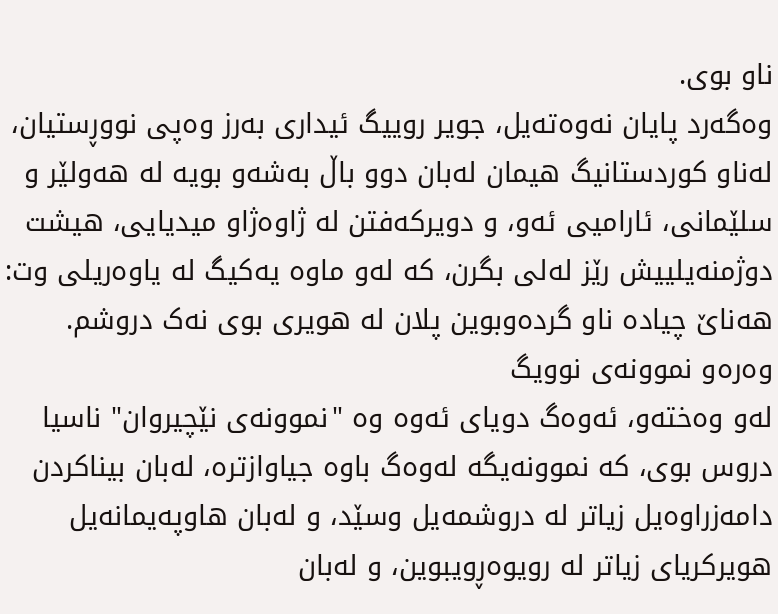ناو بوی.
وەگەرد پایان نەوەتەیل، جویر روییگ ئیداری بەرز وەپی نووڕستیان، لەناو کوردستانیگ هیمان لەبان دوو باڵ بەشەو بویە لە هەولێر و سلێمانی، ئارامیی ئەو، و دویرکەفتن لە ژاوەژاو میدیایی، هیشت دوژمنەیلییش رێز لەلی بگرن، کە لەو ماوە یەکیگ لە یاوەریلی وت: هەناێ چیادە ناو گردەوبوین پلان لە هویری بوی نەک دروشم.
وەرەو نموونەی نوویگ
لەو وەختەو، ئەوەگ دویای ئەوە وە "نموونەی نێچیروان" ناسیا دروس بوی، کە نموونەیگە لەوەگ باوە جیاوازترە، لەبان بیناکردن دامەزراوەیل زیاتر لە دروشمەیل وسێد، و لەبان هاوپەیمانەیل هویرکریای زیاتر لە رویوەڕویبوین، و لەبان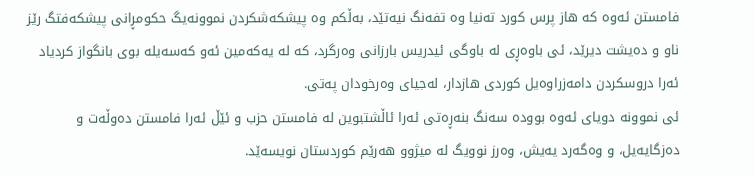فامستن ئەوە کە هاز پرس کورد تەنیا وە تفەنگ نیەتێد، بەڵکم وە پیشکەشکردن نموونەیگ حکومڕانی پیشکەفتگ رێز ناو و دەیشت دیرێد، ئی باوەڕی لە باوگی ئیدریس بارزانی وەرگرد، کە لە یەکەمین ئەو کەسەیلە بوی بانگواز کردیاد ئەرا دروسکردن دامەزراوەیل کوردی هازدار، لەجیای وەرخودان پەتی.
ئی نموونە دویای ئەوە بوودە سەنگ بنەڕەتی ئەرا ئاڵشتبوین لە فامستن حزب و ئێڵ ئەرا فامستن دەوڵەت و دەزگایەیل، و وەگەرد یەیش، وەرز نوویگ لە میژوو هەرێم کوردستان نویسەێد.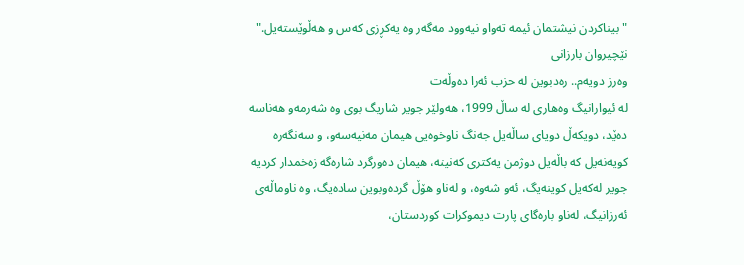"بیناکردن نیشتمان ئیمە تەواو نیەوود مەگەر وە یەکڕزی کەس و هەڵوێستەیل." نێچیروان بارزانی
وەرز دویەم.. رەدبوین لە حزب ئەرا دەوڵەت
لە ئیوارانیگ وەهاری لە ساڵ 1999، هەولێر جویر شاریگ بوی وە شەرمەو هەناسە دەێد، دویکەڵ دویای ساڵەیل جەنگ ناوخوەیی هیمان مەنیەسەو، و سەنگەرە کویەنەیل کە باڵەیل دوژمن یەکتری کەنینە، هیمان دەورگرد شارەگە زەخمدار کردیە جویر لەکەیل کوینەیگ، ئەو شەوە، و لەناو هۆڵ گردەوبوین سادەیگ، وە ناوماڵەی ئەرزانیگ، لەناو بارەگای پارت دیموکرات کوردستان،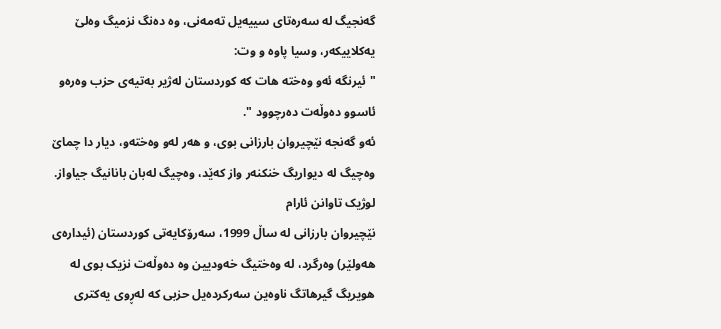گەنجیگ لە سەرەتای سییەیل تەمەنی، وە دەنگ نزمیگ وەلێ یەکلاییکەر، وسیا پاوە و وت:
"ئیرنگە ئەو وەختە هات کە کوردستان لەژیر بەتیەی حزب وەرەو ئاسوو دەوڵەت دەرچوود ".
ئەو گەنجە نێچیروان بارزانی بوی، و هەر لەو وەختەو، دیار دا چماێ وەچیگ لە دیواریگ خنکنەر واز کەێد، وەچیگ لەبان بانانیگ جیاواز.
لوژیک تاوانن ئارام
نێچیروان بارزانی لە ساڵ 1999، سەرۆکایەتی کوردستان (ئیدارەی هەولێر) وەرگرد، لە وەختیگ خەودیین وە دەوڵەت نزیک بوی لە هویریگ گیرهاتگ ناوەین سەرکردەیل حزبی کە لەڕوی یەکتری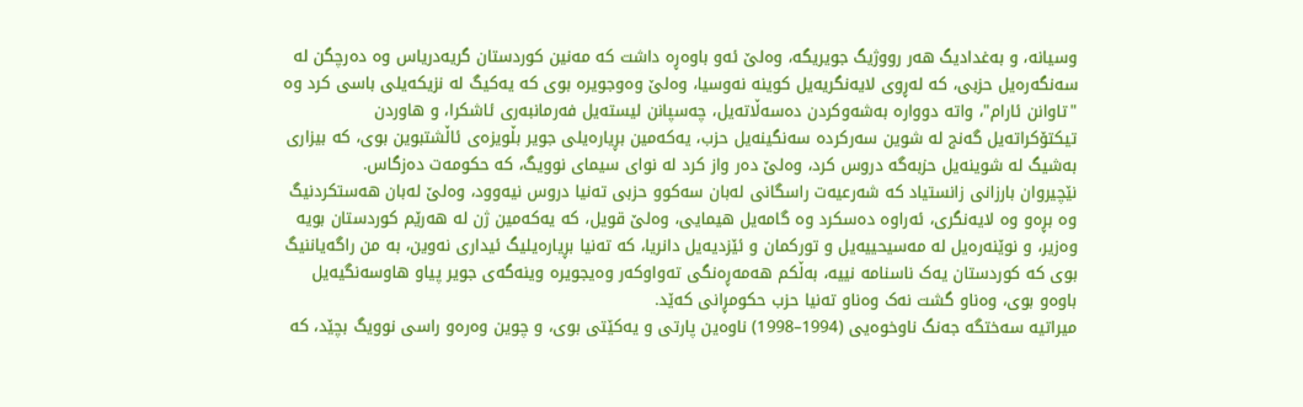وسیانە، و بەغدادیگ هەر رووژیگ جویریگە، وەلێ ئەو باوەڕە داشت کە مەنین کوردستان گریەدریاس وە دەرچگن لە سەنگەرەیل حزبی، کە لەڕوی لایەنگریەیل کوینە نەوسیا، وەلێ وەوجویرە بوی کە یەکیگ لە نزیکەیلی باسی کرد وە "تاوانن ئارام"، واتە دووارە بەشەوکردن دەسەڵاتەیل، چەسپانن لیستەیل فەرمانبەری ئاشکرا، و هاوردن تیکتۆکراتەیل گەنج لە شوین سەرکردە سەنگینەیل حزب، یەکەمین بڕیارەیلی جویر بڵویزەی ئاڵشتبوین بوی، کە بیزاری بەشیگ لە شوینەیل حزبەگە دروس کرد، وەلێ دەر واز کرد لە نوای سیمای نوویگ، کە حکومەت دەزگاس.
نێچیروان بارزانی زانستیاد کە شەرعیەت راسگانی لەبان سەکوو حزبی تەنیا دروس نیەوود، وەلێ لەبان هەستکردنیگ وە بڕەو وە لایەنگری، ئەراوە دەسکرد وە گامەیل هیمایی، وەلێ قویل، کە یەکەمین ژن لە هەرێم کوردستان بویە وەزیر، و نوێنەرەیل لە مەسیحییەیل و تورکمان و ئێزدیەیل دانریا، کە تەنیا بڕیارەیلیگ ئیداری نەوین، بە من راگەیاننیگ بوی کە کوردستان یەک ناسنامە نییە، بەڵکم هەمەڕەنگی تەواوکەر وەیجویرە وینەگەی جویر پیاو هاوسەنگیەیل باوەو بوی، وەناو گشت نەک وەناو تەنیا حزب حکومڕانی کەێد.
میراتیە سەختگە جەنگ ناوخوەیی (1994–1998) ناوەین پارتی و یەکێتی بوی، و چوین وەرەو راسی نوویگ بچێد، کە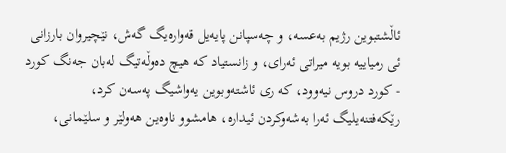ئاڵشتبوین رژیم بەعسە، و چەسپانن پایەیل قەوارەیگ گەش، نێچیروان بارزانی ئی رمیاییە بویە میراتی ئەرای، و زانستیاد کە هیچ دەوڵەتیگ لەبان جەنگ کورد - کورد دروس نیەوود، کە ری ئاشتەوبوین یەواشیگ پەسەن کرد، رێکەفتنەیلیگ ئەرا بەشەوکردن ئیدارە، هامشوو ناوەین هەولێر و سلێمانی،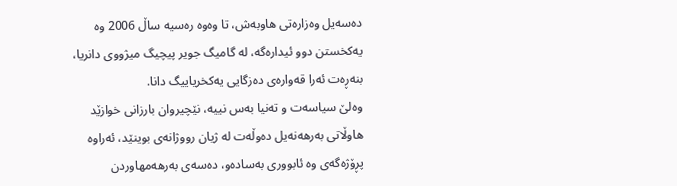دەسەیل وەزارەتی هاوبەش، تا وەوە رەسیە ساڵ 2006 وە یەکخستن دوو ئیدارەگە، لە گامیگ جویر پیچیگ میژووی دانریا، بنەڕەت ئەرا قەوارەی دەزگایی یەکخریاییگ دانا.
وەلێ سیاسەت و تەنیا بەس نییە، نێچیروان بارزانی خوازێد هاوڵاتی بەرهەنەیل دەوڵەت لە ژیان رووژانەی بوینێد، ئەراوە پڕۆژەگەی وە ئابووری بەسادەو، دەسەی بەرهەمهاوردن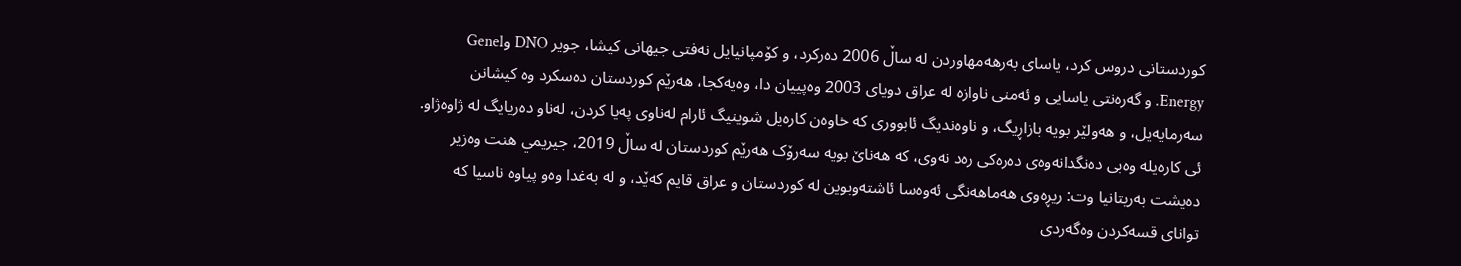کوردستانی دروس کرد، یاسای بەرهەمهاوردن لە ساڵ 2006 دەرکرد، و کۆمپانیایل نەفتی جیهانی کیشا، جویر DNO وGenel Energy. و گەرەنتی یاسایی و ئەمنی ناوازە لە عراق دویای 2003 وەپییان دا، وەیەکجا، هەرێم کوردستان دەسکرد وە کیشانن سەرمایەیل، و هەولێر بویە بازاڕیگ، و ناوەندیگ ئابووری کە خاوەن کارەیل شوینیگ ئارام لەناوی پەیا کردن، لەناو دەریایگ لە ژاوەژاو.
ئی کارەیلە وەبی دەنگدانەوەی دەرەکی رەد نەوی، کە هەناێ بویە سەرۆک هەرێم کوردستان لە ساڵ 2019، جيريمي هنت وەزیر دەیشت بەریتانیا وت: ریڕەوی هەماهەنگی ئەوەسا ئاشتەوبوین لە کوردستان و عراق قایم کەێد، و لە بەغدا وەو پیاوە ناسیا کە توانای قسەکردن وەگەردی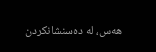هەس، لە دەسنشانکردن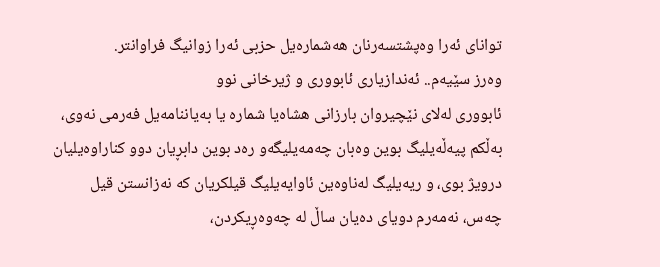توانای ئەرا وەپشتسەرنان هەشمارەیل حزبی ئەرا زوانیگ فراوانتر.
وەرز سێیەم.. ئەندازیاری ئابووری و ژیرخانی نوو
ئابووری لەلای نێچیروان بارزانی هشاەیا شمارە یا بەیاننامەیل فەرمی نەوی، بەڵکم پیەڵەیلیگ بوین وەبان چەمەیلیگەو رەد بوین دابڕیان دوو کناراوەیلیان درویژ بوی، و ریەیلیگ لەناوەین ئاوایەیلیگ قیلکریان کە نەزانستن قیل چەس، نەمەرم دویای دەیان ساڵ لە چەوەڕیکردن،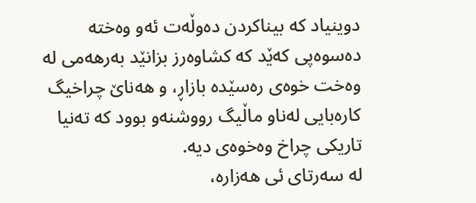دوینیاد کە بیناکردن دەوڵەت ئەو وەختە دەسوەپی کەێد کە کشاوەرز بزانێد بەرهەمی لە وەخت خوەی رەسێدە بازاڕ، و هەناێ چراخیگ کارەبایی لەناو ماڵیگ رووشنەو بوود کە تەنیا تاریکی چراخ وەخوەی دیە.
لە سەرتای ئی هەزارە،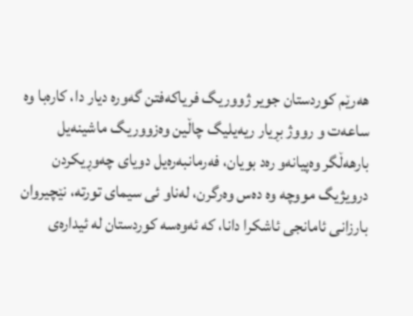هەرێم کوردستان جویر ژووریگ فریاکەفتن گەورە دیار دا، کارەبا وە ساعەت و رووژ بڕیار ریەیلیگ چاڵین وەزووریگ ماشینەیل بارهەڵگر وەپیانەو رەد بویان، فەرمانبەرەیل دویای چەوڕیکردن درویژیگ مووچە وە دەس وەرگرن، لەناو ئی سیمای تورتە، نێچیروان بارزانی ئامانجی ئاشکرا دانا، کە ئەوەسە کوردستان لە ئیدارەی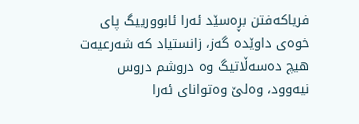فریاکەفتن بڕەسێد ئەرا ئابوورییگ پای خوەی داوێدە گەز، زانستیاد کە شەرعیەت هیچ دەسەڵاتیگ وە دروشم دروس نیەوود، وەلێ وەتوانای ئەرا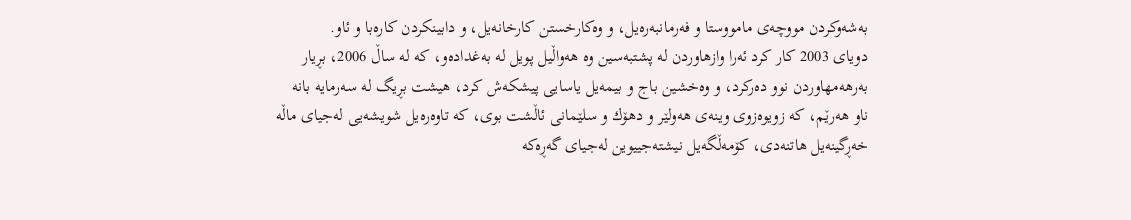بەشەوکردن مووچەی مامووستا و فەرمانبەرەیل، و وەکارخستن کارخانەیل، و دابینکردن کارەبا و ئاو.
دویای 2003 کار کرد ئەرا وازهاوردن لە پشتبەسین وە هەواڵیل پویل لە بەغدادەو، کە لە ساڵ 2006، بڕیار بەرهەمهاوردن نوو دەرکرد، و وەخشین باج و بیمەیل یاسایی پیشکەش کرد، هیشت بڕیگ لە سەرمایە بانە ناو هەرێم، کە زویوەزوی وینەی هەولێر و دهۆك و سلێمانی ئاڵشت بوی، کە تاوەرەیل شویشەیی لەجیای ماڵە خەڕگینەیل هاتنەدی، کۆمەڵگەیل نیشتەجییوین لەجیای گەڕەکە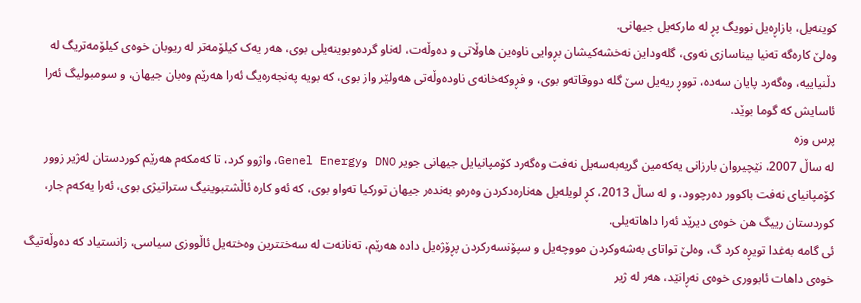کوینەیل، بازاڕەیل نوویگ پڕ لە مارکەیل جیهانی.
وەلێ کارەگە تەنیا بیناسازی نەوی، گلەوداین نەخشەکیشان بڕوایی ناوەین هاوڵاتی و دەوڵەت، لەناو گردەوبوینەیلی بوی، هەر یەک کیلۆمەتر لە ریوبان خوەی کیلۆمەتریگ لە دڵنیاییە، وەگەرد پایان سەدە، تووڕ ریەیل سێ گلە دووقاتەو بوی، و فڕوکەخانەی ناودەوڵەتی هەولێر واز بوی، کە بویە پەنجەرەیگ ئەرا هەرێم وەبان جیهان، و سومبولیگ ئەرا ئاسایش کە گوما بوێد.
پرس وزە
لە ساڵ 2007، نێچیروان بارزانی یەکەمین گریەبەسەیل نەفت وەگەرد کۆمپانیایل جیهانی جویر DNO وGenel Energy، واژوو کرد، تا کەمکەم هەرێم کوردستان لەژیر زوور کۆمپانیای نەفت باکوور دەرچوود، و لە ساڵ 2013، کڕ لویلەیل هەنارەدکردن وەرەو بەندەر جیهان تورکیا تەواو بوی، کە ئەو کارە ئاڵشتبوینیگ ستراتیژی بوی، ئەرا یەکەم جار، کوردستان رییگ هن خوەی دیرێد ئەرا داهاتەیلی.
ئی گامە بەغدا تویڕە کرد گ، وەلێ تواتای بەشەوکردن مووچەیل و سپۆنسەرکردن پڕۆژەیل دادە هەرێم، تەنانەت لە سەختترین وەختەیل ئاڵووزی سیاسی، زانستیاد کە دەوڵەتیگ خوەی داهات ئابووری خوەی نەڕانێد، هەر لە ژیر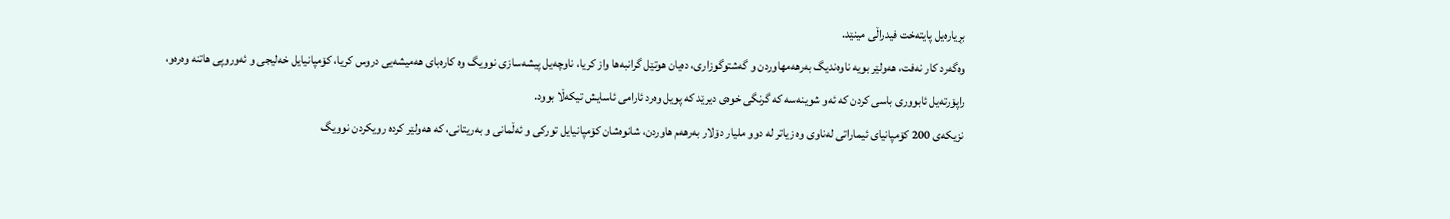بڕیارەیل پایتەخت فیدراڵی مینێد.
وەگەرد کار نەفت، هەولێر بویە ناوەندیگ بەرهەمهاوردن و گەشتوگوزاری، دەیان هوتێل گرانبەها واز کریا، ناوچەیل پیشەسازی نوویگ وە کارەبای هەمیشەیی دروس کریا، کۆمپانیایل خەلیجی و ئەوروپی هاتنە وەرەو، راپۆرتەیل ئابووری باسی کردن کە ئەو شوینەسە کە گرنگی خوەی دیرێد کە پویل وەرد ئارامی ئاسایش تیکەڵا بوود.
نزیکەی 200 کۆمپانیای ئیماراتی لەناوی وە زیاتر لە دوو ملیار دۆلار بەرهەم هاوردن، شانوەشان کۆمپانیایل تورکی و ئەڵمانی و بەریتانی، کە هەولێر کردە رویکردن نوویگ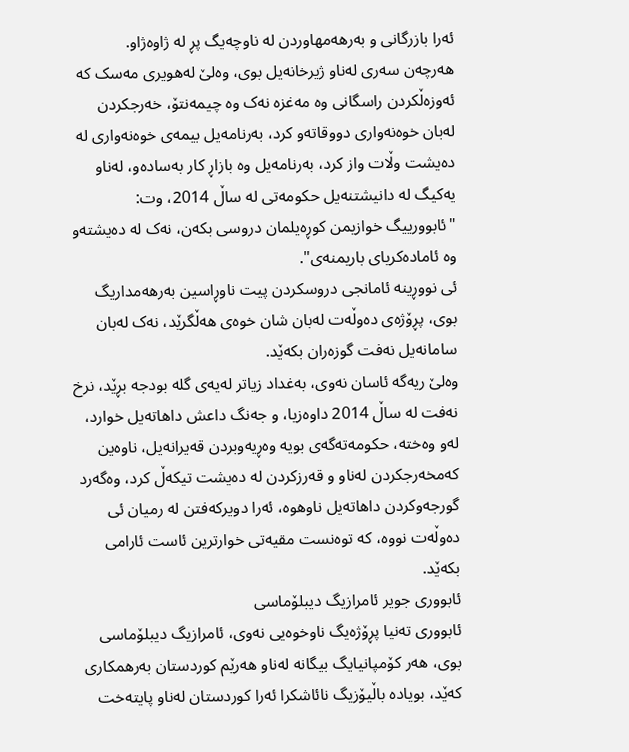ئەرا بازرگانی و بەرهەمهاوردن لە ناوچەیگ پڕ لە ژاوەژاو.
هەرچەن سەری لەناو ژیرخانەیل بوی، وەلێ لەهویری مەسک کە ئەوزەڵکردن راسگانی وە مەغزە نەک وە چیمەنتۆ، خەرجکردن لەبان خوەنەواری دووقاتەو کرد، بەرنامەیل بیمەی خوەنەواری لە دەیشت وڵات واز کرد، بەرنامەیل وە بازاڕ کار بەسادەو، لەناو یەکیگ لە دانیشتنەیل حکومەتی لە ساڵ 2014، وت: "ئابوورییگ خوازیمن کوڕەیلمان دروسی بکەن، نەک لە دەیشتەو وە ئامادەکریای باریمنەی".
ئی نووڕینە ئامانجی دروسکردن پیت ناوڕاسین بەرهەمداریگ بوی، پڕۆژەی دەوڵەت لەبان شان خوەی هەڵگرێد، نەک لەبان سامانەیل نەفت گوزەران بکەێد.
وەلێ ریەگە ئاسان نەوی، بەغداد زیاتر لەیەی گلە بودجە بڕێد، نرخ نەفت لە ساڵ 2014 داوەزیا، و جەنگ داعش داهاتەیل خوارد، لەو وەختە، حکومەتەگەی بویە وەڕیەوبردن قەیرانەیل، ناوەین کەمخەرجکردن لەناو و قەرزکردن لە دەیشت تیکەڵ کرد، وەگەرد گورجەوکردن داهاتەیل ناوهوە، ئەرا دویرکەفتن لە رمیان ئی دەوڵەت نووە، کە توەنست مقیەتی خوارترین ئاست ئارامی بکەێد.
ئابووری جویر ئامرازیگ دیبلۆماسی
ئابووری تەنیا پڕۆژەیگ ناوخوەیی نەوی، ئامرازیگ دیبلۆماسی بوی، هەر کۆمپانیایگ بیگانە لەناو هەرێم کوردستان بەرهمکاری کەێد، بویادە باڵیۆزیگ نائاشکرا ئەرا کوردستان لەناو پایتەخت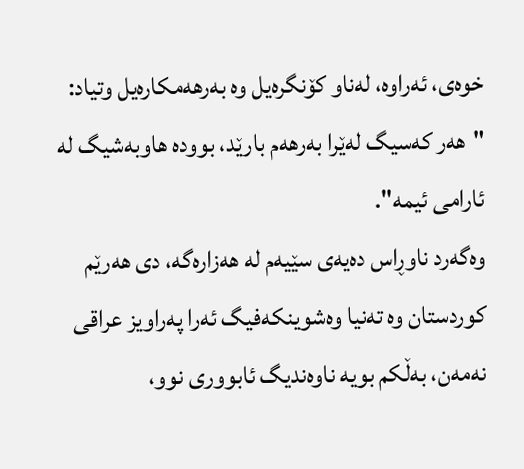خوەی، ئەراوە، لەناو کۆنگرەیل وە بەرهەمکارەیل وتیاد: "هەر کەسیگ لەێرا بەرهەم بارێد، بوودە هاوبەشیگ لە ئارامی ئیمە".
وەگەرد ناوڕاس دەیەی سێیەم لە هەزارەگە، دی هەرێم کوردستان وە تەنیا وەشوینکەفیگ ئەرا پەراویز عراقی نەمەن، بەڵکم بویە ناوەندیگ ئابووری نوو،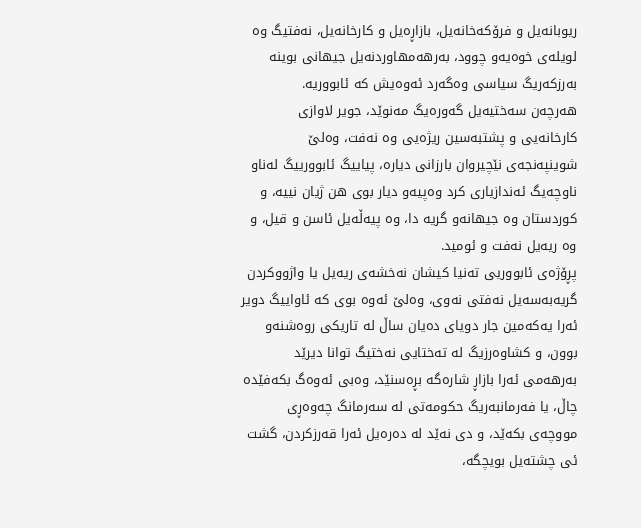ریوبانەیل و فرۆکەخانەیل، بازاڕەیل و کارخانەیل، نەفتیگ وە لویلەی خوەیەو چوود، بەرهەمهاوردنەیل جیهانی بوینە بەرزکەریگ سیاسی وەگەرد ئەوەیش کە ئابووریە.
هەرچەن سەختیەیل گەورەیگ مەنوێد، جویر لاوازی کارخانەیی و پشتبەسین ریژەیی وە نەفت، وەلێ شوینپەنجەی نێچیروان بارزانی دیارە، پیاییگ ئابوورییگ لەناو ناوچەیگ ئەندازیاری کرد وەپیەو دیار بوی هن ژیان نییە، و کوردستان وە جیهانەو گریە دا، وە پیەڵەیل ئاسن و قیل، و وە ریەیل نەفت و ئومید.
پڕۆژەی ئابووریی تەنیا کیشان نەخشەی ریەیل یا واژووکردن گریەبەسەیل نەفتی نەوی، وەلێ ئەوە بوی کە ئاواییگ دویر ئەرا یەکەمین جار دویای دەیان ساڵ لە تاریکی روەشنەو بوون، و کشاوەرزیگ لە تەختایی نەختیگ توانا دیرێد بەرهەمی ئەرا بازاڕ شارەگە بڕەسنێد، وەبی ئەوەگ بکەفێدە چاڵ، یا فەرمانبەریگ حکومەتی لە سەرمانگ چەوەڕی مووچەی بکەێد، و دی نەێد لە دەرەیل ئەرا قەرزکردن، گشت ئی چشتەیل بویچگە،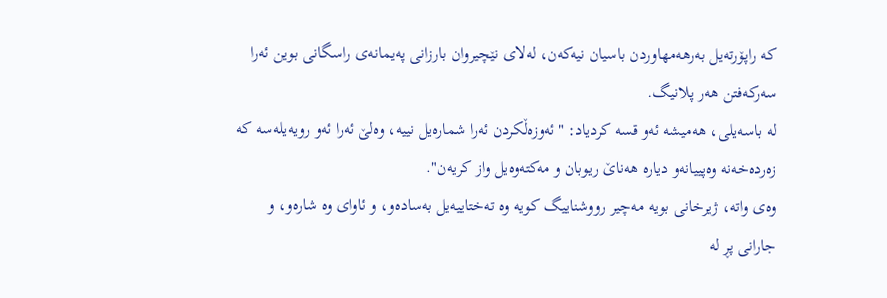کە راپۆرتەیل بەرهەمهاوردن باسیان نیەکەن، لەلای نێچیروان بارزانی پەیمانەی راسگانی بوین ئەرا سەرکەفتن هەر پلانیگ.
لە باسەیلی، هەمیشە ئەو قسە کردیاد: "ئەوزەڵکردن ئەرا شمارەیل نییە، وەلێ ئەرا ئەو رویەیلەسە کە زەردەخەنە وەپییانەو دیارە هەناێ ریوبان و مەکتەوەیل واز کریەن".
وەی واتە، ژیرخانی بویە مەچیر رووشناییگ کویە وە تەختاییەیل بەسادەو، و ئاوای وە شارەو، و جارانی پڕ لە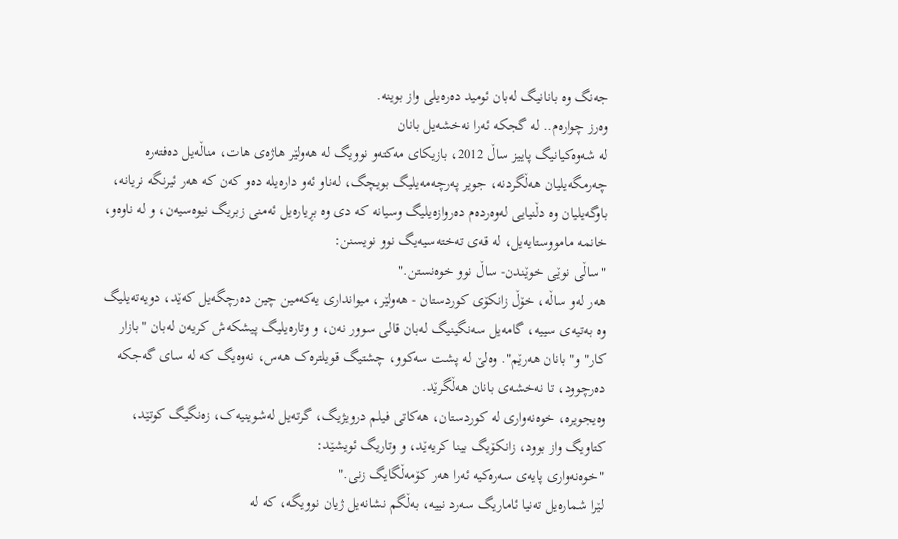جەنگ وە بانانیگ لەبان ئومید دەرەیلی واز بوینە.
وەرز چوارەم.. لە گجکە ئەرا نەخشەیل بانان
لە شەوەکیانیگ پاییز ساڵ 2012، بازیکای مەکتەو نوویگ لە هەولێر هاژەی هات، مناڵەیل دەفتەرە چەرمگەیلیان هەڵگردنە، جویر پەرچەمەیلیگ بویچگ، لەناو ئەو دارەیلە دەو کەن کە هەر ئیرنگە نریانە، باوگەیلیان وە دڵنیایی لەوەردەم دەروازەیلیگ وسیانە کە دی وە بڕیارەیل ئەمنی زبریگ نیوەسیەن، و لە ناوەو، خانمە مامووستایەیل، لە قەی تەختەسیەیگ نوو نویسنن:
"ساڵی نوێی خوێندن- ساڵ نوو خوەنستن."
هەر لەو ساڵە، خۆڵ زانکۆی کوردستان - هەولێر، میوانداری یەکەمین چین دەرچگەیل کەێد، دویەتەیلیگ وە بەتیەی سییە، گامەیل سەنگینیگ لەبان قالی سوور نەن، و وتارەیلیگ پیشکەش کریەن لەبان "بازار کار" و"بانان هەرێم". وەلێ لە پشت سەکوو، چشتیگ قویلترەک هەس، نەوەیگ کە لە سای گەجکە دەرچوود، تا نەخشەی بانان هەڵگرێد.
وەیجویرە، خوەنەواری لە کوردستان، هەکاتی فیلم درویژیگ، گرتەیل لەشوینیەک، زەنگیگ کوتێد، کتاویگ واز بوود، زانکۆیگ بینا کریەێد، و وتاریگ ئویشێد:
"خوەنەواری پایەی سەرەکیە ئەرا هەر کۆمەڵگایگ زنی."
لێرا شمارەیل تەنیا ئاماریگ سەرد نییە، بەڵگم نشانەیل ژیان نوویگە، کە لە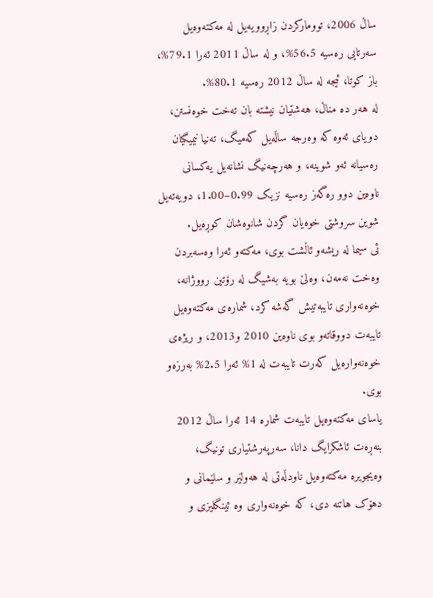ساڵ 2006، توومارکردن زاڕوویەیل لە مەکتەوەیل سەرتایی رەسیە 56.5%، و لە ساڵ 2011 ئەرا 79.1%، باز کوتا، ئیجە لە ساڵ 2012 رەسیە 80.1%.
لە هەر دە مناڵ، هەشتیان نیشتە بان تەخت خوەنستن، دویای ئەوە کە وەرجە ساڵەیل کەمیگ، تەنیا نیمیگیان رەسیانە ئەو شوینە، و هەرچەنیگ نشانەیل یەکسانی ناوەین دوو رەگەز رەسیە نزیک 0.99–1.00، دویەتەیل شوین سروشتی خوەیان گردن شانوەشان کوڕەیل.
ئی سیما لە ریشەو ئاڵشت بوی، مەکتەو ئەرا وەسەبردن وەخت نەمەن، وەلێ بویە بەشیگ لە رۆتین رووژانە، خوەنەواری تایبەتیش گەشە کرد، شمارەی مەکتەوەیل تایبەت دووقاتەو بوی ناوەین 2010 و2013، و ریژەی خوەنەوارەیل کەرت تایبەت لە 1% ئەرا 2.5% بەرزەو بوی.
یاسای مەکتەوەیل تایبەت شمارە 14 ئەرا ساڵ 2012 بنەڕەت ئاشکرایگ دانا، سەرپەرشتیاری تونیگ، وەیجویرە مەکتەوەیل ناودڵەتی لە هەولێر و سلێمانی و دهۆک هاتنە دی، کە خوەنەواری وە ئینگلیزی و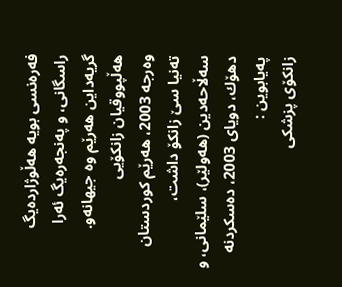فەرەنسی بویە هەڵوژاردەیگ راسگانی، و پەنجەرەیگ ئەرا گریەداین هەرێم وە جیهانەو.
هەڵپووقیان زانکۆیی
وەرجە 2003، هەرێم کوردستان تەنیا سێ زانکۆ داشت، سەڵاحەدین (هەولێر)، سلێمانی، و دهۆك، دویای 2003، دەسکردنە پەیابوین :
زانکۆی پزشکی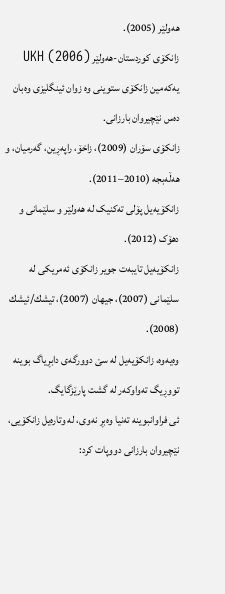هەولێر (2005).
زانکۆی كوردستان-هەولێر UKH (2006) یەکەمین زانکۆی ستوینی وە زوان ئینگلیزی وەبان دەس نێچیروان بارزانی.
زانکۆی سۆران (2009)، زاخۆ، راپەڕین، گەرمیان، و هەڵەبجە (2010–2011).
زانکۆیەیل پۆلی تەکنیک لە هەولێر و سلێمانی و دهۆک (2012).
زانکۆیەیل تایبەت جویر زانکۆی ئەمریکی لە سلێمانی (2007)، جيهان (2007)، تيشك/ئیشك (2008).
وەیەوە، زانکۆیەیل لە سێ دوورگەی دابڕیاگ بوینە تووڕیگ تەواوکەر لە گشت پارێزگایگ.
ئی فراوانبوینە تەنیا وەبڕ نەوی، لە وتارەیل زانکۆیی، نێچیروان بارزانی دووپات کرد: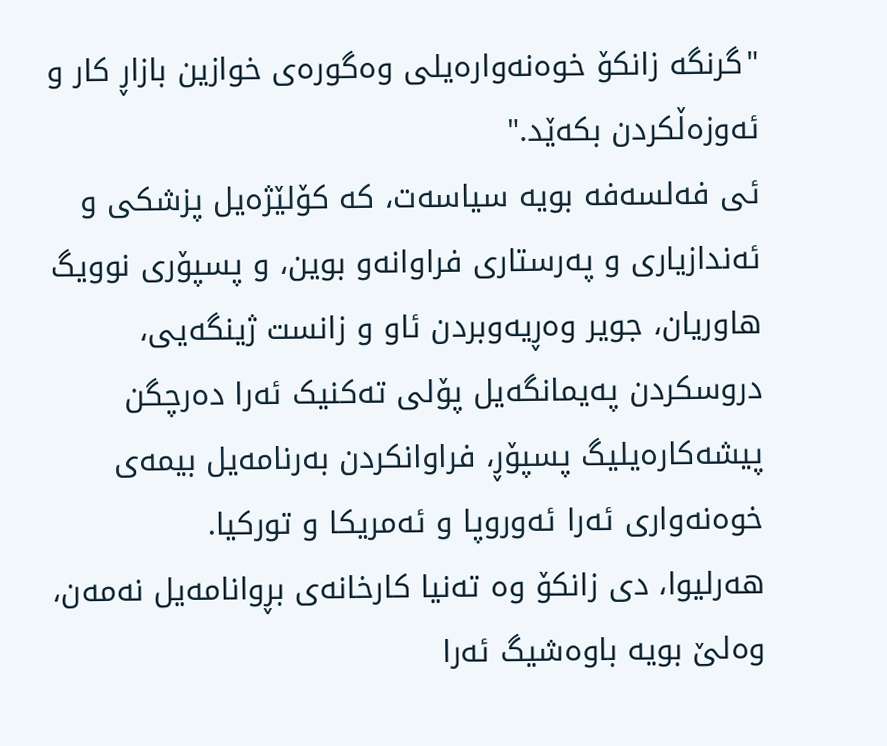"گرنگە زانکۆ خوەنەوارەیلی وەگورەی خوازین بازاڕ کار و ئەوزەڵکردن بکەێد."
ئی فەلسەفە بویە سیاسەت، کە کۆلێژەیل پزشکی و ئەندازیاری و پەرستاری فراوانەو بوین، و پسپۆری نوویگ هاوریان، جویر وەڕیەوبردن ئاو و زانست ژینگەیی، دروسکردن پەیمانگەیل پۆلی تەکنیک ئەرا دەرچگن پیشەکارەیلیگ پسپۆڕ، فراوانکردن بەرنامەیل بیمەی خوەنەواری ئەرا ئەوروپا و ئەمریکا و تورکیا.
هەرلیوا، دی زانکۆ وە تەنیا کارخانەی بڕوانامەیل نەمەن، وەلێ بویە باوەشیگ ئەرا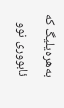بەهرەیلیگ کە ئابووری نوو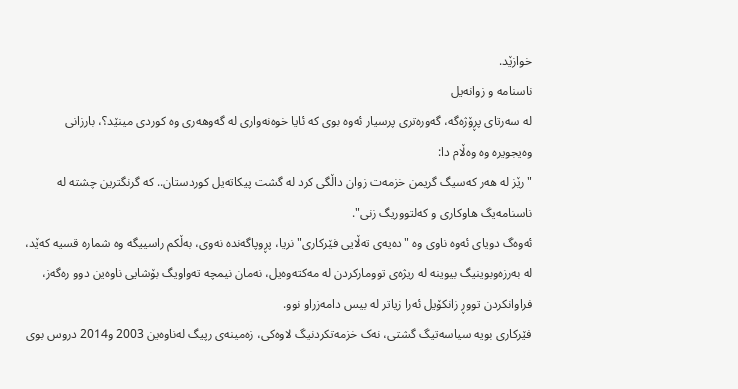خوازێد.
ناسنامە و زوانەیل
لە سەرتای پڕۆژەگە، گەورەتری پرسیار ئەوە بوی کە ئایا خوەنەواری لە گەوهەری وە کوردی مینێد؟، بارزانی وەیجویرە وە وەڵام دا:
"رێز لە هەر کەسیگ گریمن خزمەت زوان داڵگی کرد لە گشت پیکاتەیل کوردستان.. کە گرنگترین چشتە لە ناسنامەیگ هاوکاری و کەلتووریگ زنی".
ئەوەگ دویای ئەوە ناوی وە "دەیەی تەڵایی فێرکاری" نریا، پڕوپاگەندە نەوی، بەڵکم راسییگە وە شمارە قسیە کەێد، لە بەرزەوبوینیگ بیوینە لە ریژەی توومارکردن لە مەکتەوەیل، نەمان نیمچە تەواویگ بۆشایی ناوەین دوو رەگەز، فراوانکردن تووڕ زانکۆیل ئەرا زیاتر لە بیس دامەزراو نوو.
فێرکاری بویە سیاسەتیگ گشتی، نەک خزمەتکردنیگ لاوەکی، زەمینەی رپیگ لەناوەین 2003 و2014 دروس بوی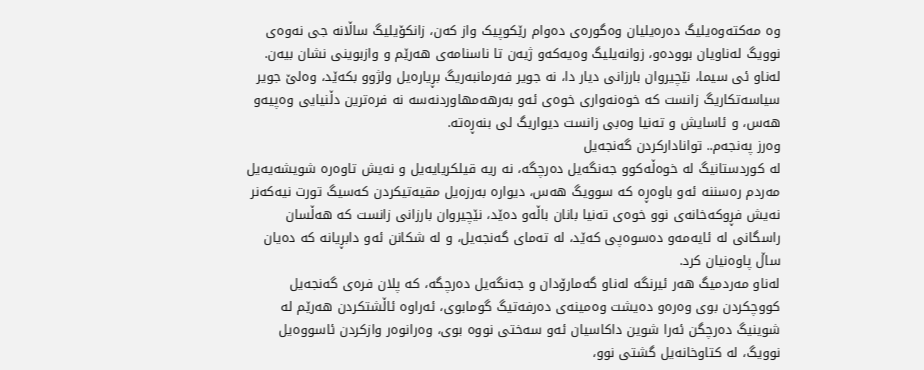وە مەکتەوەیلیگ دەرەیلیان وەگورەی دەوام رێکوپیک واز کەن، زانکۆیلیگ ساڵانە جی نەوەی نوویگ لەناویان بوودەو، زوانەیلیگ وەیەکەو ژیەن تا ناسنامەی هەرێم و وازبوینی نشان بیەن.
لەناو ئی سیما، نێچیروان بارزانی دیار دا، نە جویر فەرمانبەریگ بڕیارەیل ولژوو بکەێد، وەلێ جویر سیاسەتکاریگ زانست کە خوەنەواری خوەی ئەو بەرهەمهاوردنەسە نە فرەترین دڵنیایی وەپیەو هەس، و ئاسایش و تەنیا وەبی زانست دیواریگ لی بنەڕەتە.
وەرز پەنجەم.. توانادارکردن گەنجەیل
لە كوردستانیگ لە خوەڵەکوو جەنگەیل دەرچگە، نە ریە قیلکریایەیل و نەیش تاوەرە شویشەیەیل مەردم رەسننە ئەو باوەڕە کە سوویگ هەس، دیوارە بەرزەیل مقیەتیکردن کەسیگ تورت نیەکەنر نەیش فڕوکەخانەی نوو خوەی تەنیا بانان باڵەو دەێد، نێچیروان بارزانی زانست کە هەڵسان راسگانی لە ئایەمەو دەسوەپی کەێد، لە تەمای گەنجەیل، و لە شکانن ئەو دابڕیانە کە دەیان ساڵ پاوەنیان کرد.
لەناو مەردمیگ هەر ئیرنگە لەناو گەمارۆدان و جەنگەیل دەرچگە، کە پلان فرەی گەنجەیل کووچکردن بوی وەرەو دەیشت وەمینەی دەرفەتیگ گومابوی، ئەراوە ئاڵشتکردن هەرێم لە شوینیگ دەرچگن ئەرا شوین داکاسیان ئەو سەختی نووە بوی، وەرانوەر وازکردن ئاسووەیل نوویگ، لە کتاوخانەیل گشتی نوو،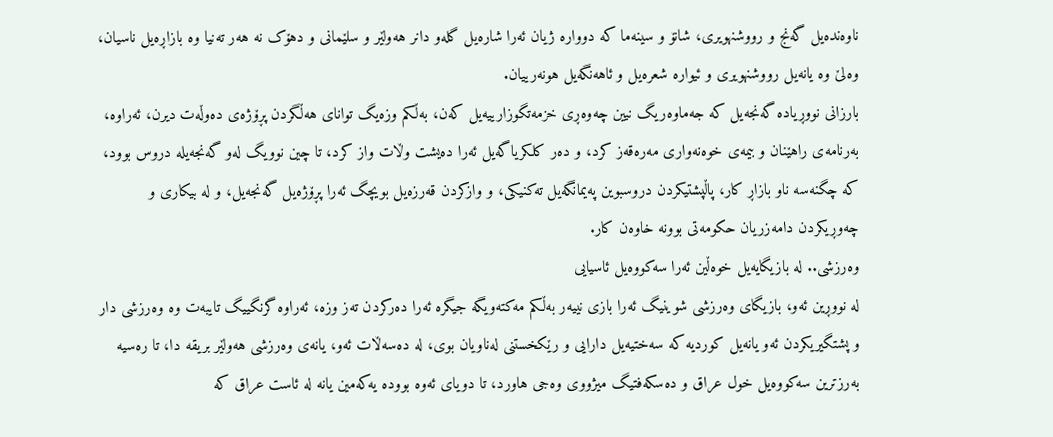ناوەندەیل گەنج و رووشنهویری، شانۆ و سینەما کە دووارە ژیان ئەرا شارەیل گلەو دانر هەولێر و سلێمانی و دهۆک نە هەر تەنیا وە بازاڕەیل ناسیان، وەلێ وە یانەیل رووشنهویری و ئیوارە شعرەیل و ئاهەنگەیل هونەرییان.
بارزانی نووڕیادە گەنجەیل کە جەماوەریگ نیین چەوەڕی خزمەتگوزارییەیل کەن، بەڵکم وزەیگ توانای هەڵگردن پڕۆژەی دەوڵەت دیرن، ئەراوە، بەرنامەی راهێنان و بیمەی خوەنەواری مەرەقەز کرد، و دەر کلکریاگەیل ئەرا دەیشت وڵات واز کرد، تا چین نوویگ لەو گەنجەیلە دروس بوود، کە چگنەسە ناو بازاڕ کار، پاڵپشتیکردن دروسبوین پەیمانگەیل تەکنیکی، و وازکردن قەرزەیل بویچگ ئەرا پڕۆژەیل گەنجەیل، و لە بیکاری و چەوڕیکردن دامەزریان حکومەتی بوونە خاوەن کار.
وەرزشی.. لە بازیگایەیل خوەڵین ئەرا سەکووەیل ئاسیایی
لە نووڕین ئەو، بازیگای وەرزشی شوینیگ ئەرا بازی نییەر بەڵکم مەکتەویگە جیگرە ئەرا دەرکردن تەز وزە، ئەراوە گرنگییگ تایبەت وە وەرزشی دار و پشتگیریکردن ئەو یانەیل کوردیە کە سەختیەیل دارایی و رێکخستنی لەناویان بوی، لە دەسەڵات ئەو، یانەی وەرزشی هەولێر بریقە دا، تا رەسیە بەرزترین سەکووەیل خول عراق و دەسکەفتیگ میژووی وەجی هاورد، تا دویای ئەوە بوودە یەکەمین یانە لە ئاست عراق کە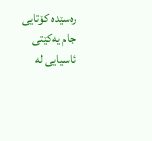رەسێدە کۆتایی جام یەکێتی ئاسیایی لە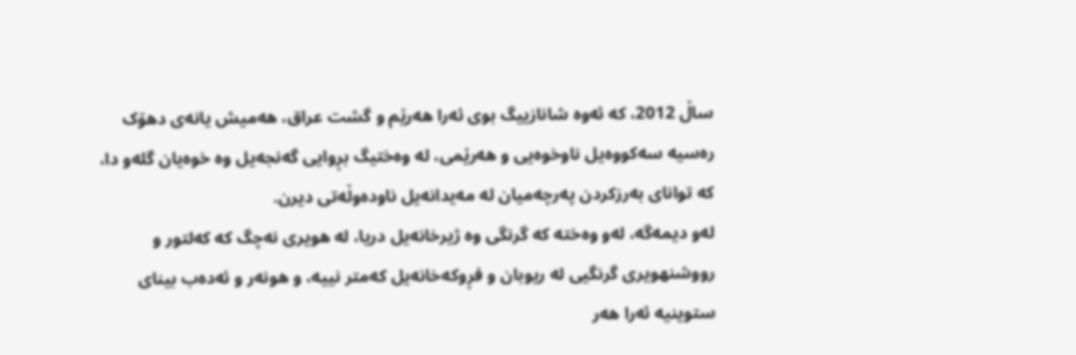ساڵ 2012، کە ئەوە شانازییگ بوی ئەرا هەرێم و گشت عراق، هەمیش یانەی دهۆک رەسیە سەکووەیل ناوخوەیی و هەرێمی، لە وەختیگ بڕوایی گەنجەیل وە خوەیان گلەو دا، کە توانای بەرزکردن پەرچەمیان لە مەیدانەیل ناودەوڵەتی دیرن.
لەو دیمەگە، لەو وەختە کە گرنگی وە ژیرخانەیل دریا، لە هویری نەچگ کە کەلتور و رووشنهویری گرنگیی لە ریوبان و فڕوکەخانەیل کەمتر نییە، و هونەر و ئەدەب بینای ستوینیە ئەرا هەر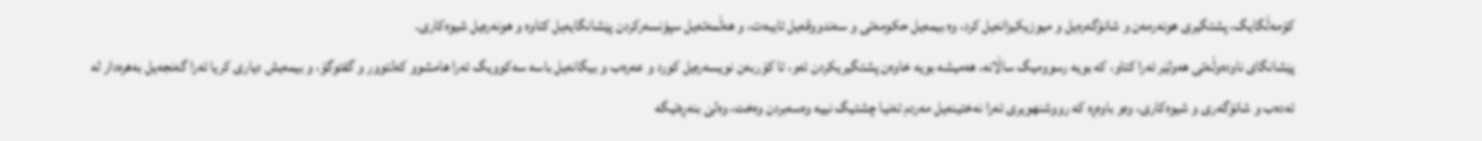کۆمەڵگایگ، پشتگیری هونەرمەن و شانۆگەرەیل و میوزیکیزانەیل کرد، وە بیمەیل حکومەتی و سەندووقەیل تایبەت، و هەڵمەتەیل سپۆنسەرکردن پێشانگایەیل کتاوە و هونەرەیل شیوەکاری.
پێشانگای ناودەوڵەتی هەولێر ئەرا کتاو، کە بویە رسوومیگ ساڵانە، هەمیشە بویە خاوەن پشتگیریکردن ئەو، تا کۆربەن نویسەرەیل کورد و عەرەب و بیگانەیل باسە سەکوویگ ئەرا هامشوو کەلتوور و گفتوگۆ، و بیمەیش دیاری کریا ئەرا گەنجەیل بەهرەدار لە ئەدەب و شانۆگەری و شیوەکاری، وەو باوەڕە کە رووشنهویری ئەرا نەختینەیل مەردم تەنیا چشتیگ نییە وەسەبردن وەخت، وەلێ بنەڕەتیگە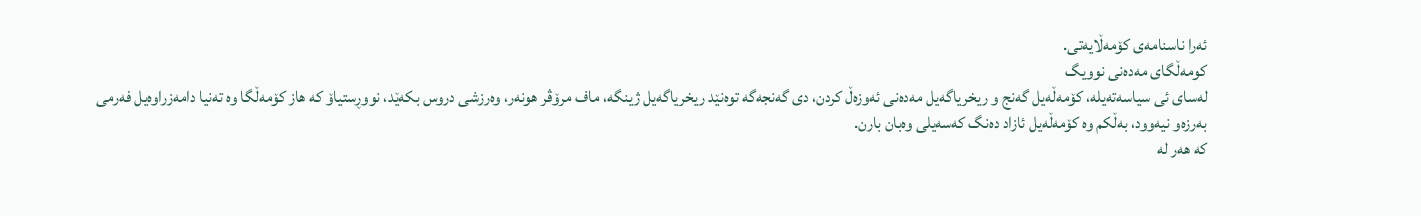ئەرا ناسنامەی کۆمەڵایەتی.
کومەڵگای مەدەنی نوویگ
لەسای ئی سیاسەتەیلە، کۆمەڵەیل گەنج و ریخریاگەیل مەدەنی ئەوزەڵ کردن، دی گەنجەگە توەنێد ریخریاگەیل ژینگە، ماف مرۆڤر هونەر، وەرزشی دروس بکەێد، نووڕستیاۆ کە هاز کۆمەڵگا وە تەنیا دامەزراوەیل فەرمی بەرزەو نیەوود، بەڵکم وە کۆمەڵەیل ئازاد دەنگ کەسەیلی وەبان بارن.
کە هەر لە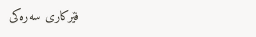فێرکاری سەرەکی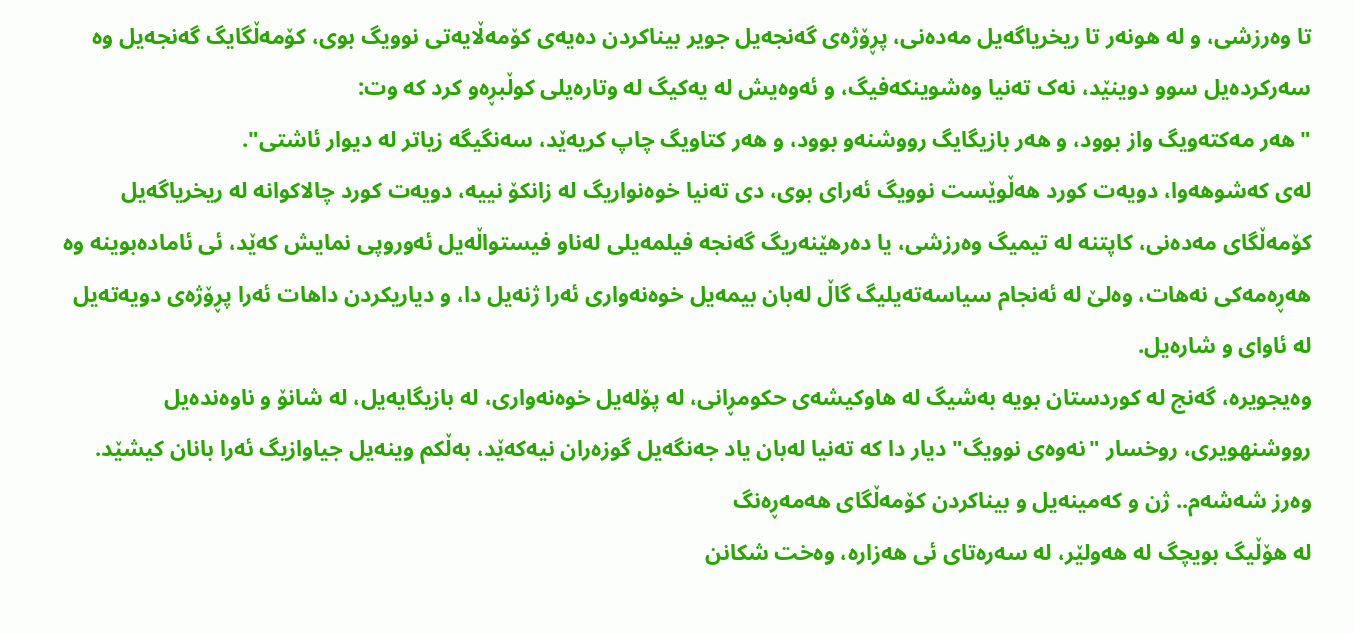تا وەرزشی، و لە هونەر تا ریخریاگەیل مەدەنی، پڕۆژەی گەنجەیل جویر بیناکردن دەیەی کۆمەڵایەتی نوویگ بوی، کۆمەڵگایگ گەنجەیل وە سەرکردەیل سوو دوینێد، نەک تەنیا وەشوینکەفیگ، و ئەوەیش لە یەکیگ لە وتارەیلی کوڵبڕەو کرد کە وت:
"هەر مەکتەویگ واز بوود، و هەر بازیگایگ رووشنەو بوود، و هەر کتاویگ چاپ کریەێد، سەنگیگە زیاتر لە دیوار ئاشتی".
لەی کەشوهەوا، دویەت کورد هەڵوێست نوویگ ئەرای بوی، دی تەنیا خوەنواریگ لە زانکۆ نییە، دویەت کورد چالاکوانە لە ریخریاگەیل کۆمەڵگای مەدەنی، کاپتنە لە تیمیگ وەرزشی، یا دەرهێنەریگ گەنجە فیلمەیلی لەناو فیستواڵەیل ئەوروپی نمایش کەێد، ئی ئامادەبوینە وە هەڕەمەکی نەهات، وەلێ لە ئەنجام سیاسەتەیلیگ گاڵ لەبان بیمەیل خوەنەواری ئەرا ژنەیل دا، و دیاریکردن داهات ئەرا پڕۆژەی دویەتەیل لە ئاوای و شارەیل.
وەیجویرە، گەنج لە کوردستان بویە بەشیگ لە هاوکیشەی حکومڕانی، لە پۆلەیل خوەنەواری، لە بازیگایەیل، لە شانۆ و ناوەندەیل رووشنهویری، روخسار "نەوەی نوویگ" دیار دا کە تەنیا لەبان یاد جەنگەیل گوزەران نیەکەێد، بەڵکم وینەیل جیاوازیگ ئەرا بانان کیشێد.
وەرز شەشەم.. ژن و کەمینەیل و بیناکردن کۆمەڵگای هەمەڕەنگ
لە هۆڵیگ بویچگ لە هەولێر، لە سەرەتای ئی هەزارە، وەخت شکانن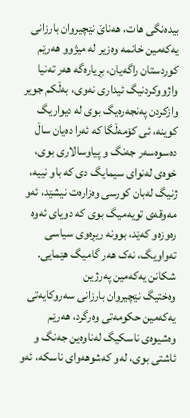بیدەنگی هات، هەناێ نێچیروان بارزانی یەکەمین خانمە وەزیر لە میژوو هەرێم کوردستان راگەیان، بڕیارەگە هەر تەنیا واژووکردنیگ ئیداری نەوی، بەڵکم جویر وازکردن پەنجەرەیگ بوی لە دیواریگ کوینە، ئی کۆمەڵگا کە ئەرا دەیان ساڵ دەسوەسەر جەنگ و پیاوسالاری بوی، خوەی لەنوای سیمایگ دی کە باو نییە، ژنیگ لەبان کورسی وەزارەت نیشێد، ئەو مەوقەی تویەمیگ بوی کە دویای ئەوە رەوزەو کەێد، بوونە ریڕەوی سیاسی تەواویگ، نەک هەر گامیگ هێمایی.
شکانن یەکەمین پەرژین
وەختیگ نێچیروان بارزانی سەروکایەتی یەکەمین حکومەتی وەرگرد، هەرێم وەشیوەی ناسکیگ لەناوەین جەنگ و ئاشتی بوی، لەو کەشوهەوای ناسکە، ئەو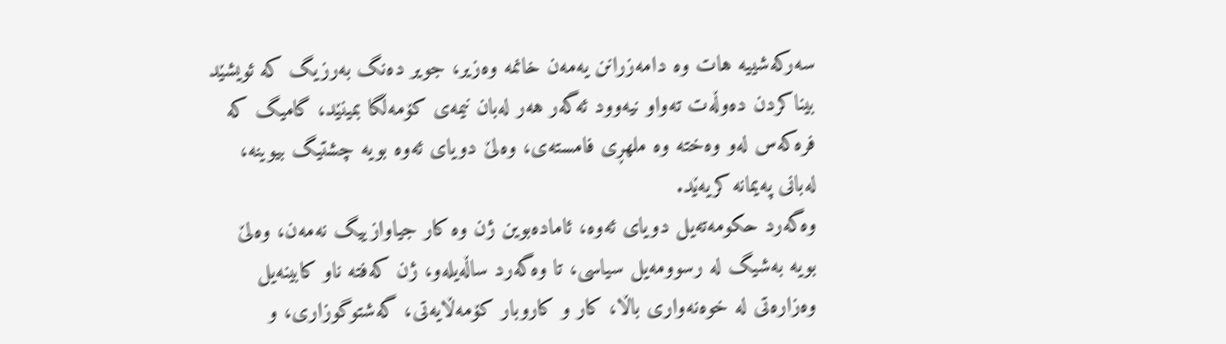سەرکەشییە هات وە دامەزرانن یەمەن خانمە وەزیر، جویر دەنگ بەرزیگ کە ئویشێد بیناکردن دەوڵەت تەواو نیەوود ئەگەر هەر لەبان نیمەی کۆمەڵگا بمینێد، گامیگ کە فرەکەس لەو وەختە وە ملهڕی فامستەی، وەلێ دویای ئەوە بویە چشتیگ بیوینە، لەبانی پەیمانە کریەێد.
وەگەرد حکومەتەیل دویای ئەوە، ئامادەبوین ژن وە کار جیاوازییگ نەمەن، وەلێ بویە بەشیگ لە رسوومەیل سیاسی، تا وەگەرد ساڵەیلەو، ژن کەفتە ناو کابینەیل وەزارەتی لە خوەنەواری باڵا، کار و کاروبار کۆمەڵایەتی، گەشتوگوزاری، و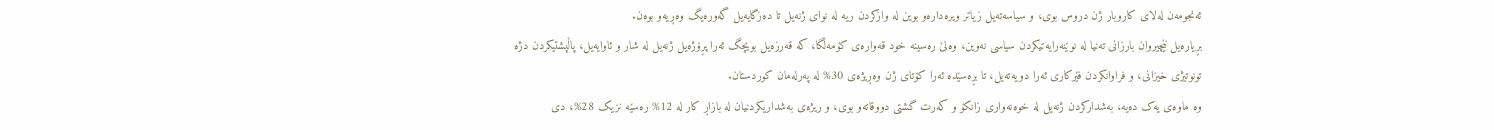ئەنجومەن لەلای کاروبار ژن دروس بوی، و سیاسەتەیل زیاتر ویرەدارەو بوین لە وازکردن ریە لە نوای ژنەیل تا دەزگایەیل گەورەیگ وەڕیەو بوەن.
بڕیارەیل نێچیروان بارزانی تەنیا لە نوێنەرایەتیکردن سیاسی نەوین، وەلێ رەسینە خود قەوارەی کۆمەڵگا، کە قەرزەیل بویچگ ئەرا پڕۆژەیل ژنەیل لە شار و ئاوایەیل، پاڵپشتیکردن دژە تونوتیژی خیزانی، و فراوانکردن فێرکاری ئەرا دویەتەیل، تا بڕەسێدە ئەرا کۆتای ژن وەڕیژەی 30% لە پەرلەمان كوردستان.
وە ماوەی یەک دەیە، بەشدارکردن ژنەیل لە خوەنەواری زانکۆ و کەرت گشتی دووقاتەو بوی، و ریژەی بەشداریکردنیان لە بازاڕ کار لە 12% رەسێە نزیک 28%، دی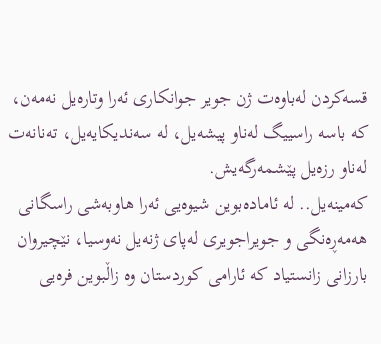قسەکردن لەباوەت ژن جویر جوانکاری ئەرا وتارەیل نەمەن، کە باسە راسییگ لەناو پیشەیل، لە سەندیکایەیل، تەنانەت لەناو رزەیل پێشمەرگەیش.
کەمینەیل.. لە ئامادەبوین شیوەیی ئەرا هاوبەشی راسگانی
هەمەڕەنگی و جویراجویری لەپای ژنەیل نەوسیا، نێچیروان بارزانی زانستیاد کە ئارامی کوردستان وە زاڵبوین فرەیی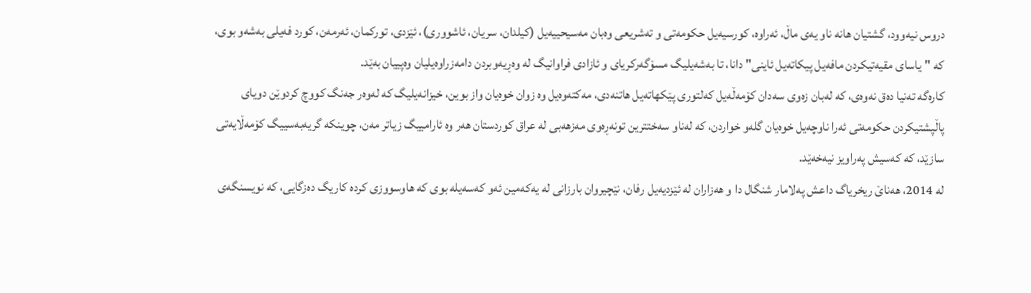دروس نیەوود، گشتیان هانە ناو یەی ماڵ، ئەراوە، کورسیەیل حکومەتی و تەشریعی وەبان مەسیحییەیل (کیلدان، سریان، ئاشووری)، ئێزدی، تورکمان، ئەرمەن، کورد فەیلی بەشەو بوی، کە "یاسای مقیەتیکردن مافەیل پیکاتەیل ئاینی" دانا، تا بەشەیلیگ مسۆگەرکریای و ئازادی فراوانیگ لە وەڕیەوبردن دامەزراوەیلیان وەپییان بەێد.
کارەگە تەنیا دەق نەوەی، کە لەبان زەوی سەدان کۆمەڵەیل کەلتوری پێکھاتەیل هاتنەدی، مەکتەوەیل وە زوان خوەیان واز بوین، خیزانەیلیگ کە لەوەر جەنگ کووچ کردوێن دویای پاڵپشتیکردن حکومەتی ئەرا ناوچەیل خوەیان گلەو خواردن، کە لەناو سەختترین تونەڕەوی مەزهەبی لە عراق کوردستان هەر وە ئارامییگ زیاتر مەن، چوینکە گریەبەسییگ کۆمەڵایەتی سازێد، کە کەسیش پەراویز نیەخەێد.
لە 2014، هەناێ ریخریاگ داعش پەلامار شنگال دا و هەزاران لە ئێزدیەیل رفان، نێچیروان بارزانی لە یەکەمین ئەو کەسەیلە بوی کە هاوسووزی کردە کاریگ دەزگایی، کە نویسنگەی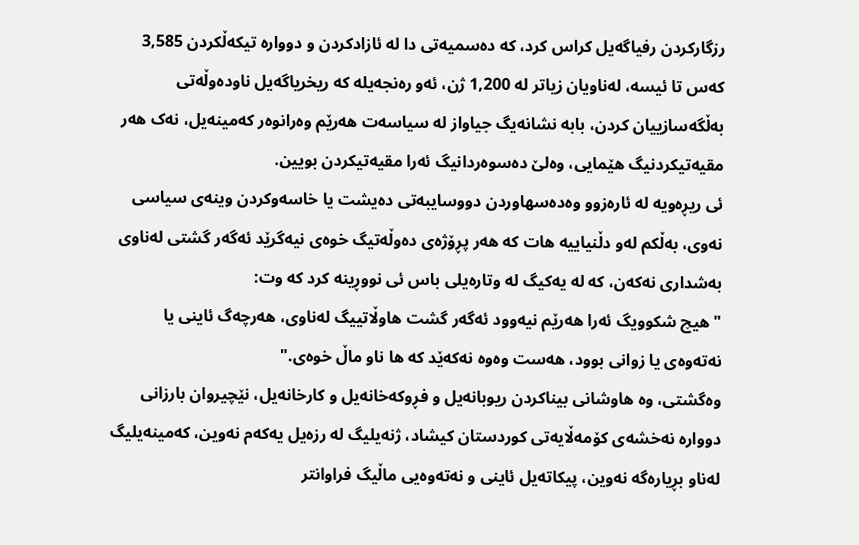رزگارکردن رفیاگەیل کراس کرد، کە دەسمیەتی دا لە ئازادکردن و دووارە تیکەڵکردن 3,585 کەس تا ئیسە، لەناویان زیاتر لە 1,200 ژن، ئەو رەنجەیلە کە ریخریاگەیل ناودەوڵەتی بەڵگەسازییان کردن، بابە نشانەیگ جیاواز لە سیاسەت هەرێم وەرانوەر کەمینەیل، نەک هەر مقیەتیکردنیگ هێمایی، وەلێ دەسوەردانیگ ئەرا مقیەتیکردن بویین.
ئی ریڕەویە لە ئارەزوو وەدەسهاوردن دووسایبەتی دەیشت یا خاسەوکردن وینەی سیاسی نەوی، بەڵکم لەو دڵنیاییە هات کە هەر پڕۆژەی دەوڵەتیگ خوەی نیەگرێد ئەگەر گشتی لەناوی بەشداری نەکەن، کە لە یەکیگ لە وتارەیلی باس ئی نووڕینە کرد کە وت:
"هیچ شکوویگ ئەرا هەرێم نیەوود ئەگەر گشت هاوڵاتییگ لەناوی، هەرچەگ ئاینی یا نەتەوەی یا زوانی بوود، هەست وەوە نەکەێد کە ها ناو ماڵ خوەی."
وەگشتی، وە هاوشانی بیناکردن ریوبانەیل و فڕوکەخانەیل و کارخانەیل، نێچیروان بارزانی دووارە نەخشەی کۆمەڵایەتی کوردستان کیشاد، ژنەیلیگ لە رزەیل یەکەم نەوین، کەمینەیلیگ لەناو بڕیارەگە نەوین، پیکاتەیل ئاینی و نەتەوەیی ماڵیگ فراوانتر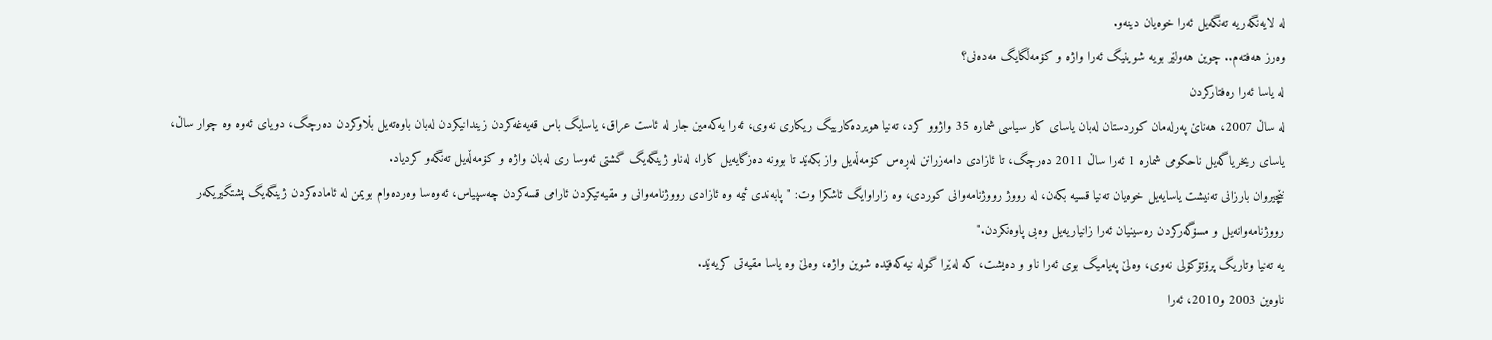لە لایەنگەریە تەنگەیل ئەرا خوەیان دینەو.
وەرز هەفتەم.. چوین هەولێر بویە شوینیگ ئەرا واژە و کۆمەڵگایگ مەدەنی؟
لە یاسا ئەرا رەفتارکردن
لە ساڵ 2007، هەناێ پەرلەمان کوردستان لەبان یاسای کار سیاسی شمارە 35 واژوو کرد، تەنیا هویردەکارییگ ریکاری نەوی، ئەرا یەکەمین جار لە ئاست عراق، یاسایگ باس قەیەغەکردن زیندانیکردن لەبان باوەتەیل بڵاوکردن دەرچگ، دویای ئەوە وە چوار ساڵ، یاسای ریخریاگەیل ناحکومی شمارە 1 ئەرا ساڵ 2011 دەرچگ، تا ئازادی دامەزرانن لەڕەس کۆمەڵەیل واز بکەێد تا بوونە دەزگایەیل کارا، لەناو ژینگەیگ گشتی ئەوسا ری لەبان واژە و کۆمەڵەیل تەنگەو کردیاد.
نێچیروان بارزانی تەنیشت یاسایەیل خوەیان تەنیا قسیە بکەن، لە رووژ رووژنامەوانی کوردی، وە زاراوایگ ئاشکرا وت: "پابەندی ئیمە وە ئازادی رووژنامەوانی و مقیەتیکردن ئارامی قسەکردن چەسپیاس، ئەوەسا وەردەوام بویمن لە ئامادەکردن ژینگەیگ پشتگیریکەر رووژنامەوانەیل و مسۆگەرکردن رەسینیان ئەرا زانیاریەیل وەبی پاوەنکردن."
یە تەنیا وتاریگ پرۆتۆکۆلی نەوی، وەلێ پەیامیگ بوی ئەرا ناو و دەیشت، کە لەێرا گولە نیەکەفێدە شوین واژە، وەلێ وە یاسا مقیەتی کریەێد.
ناوەین 2003 و2010، ئەرا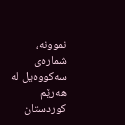نموونە، شمارەی سەکووەیل لە هەرێم کوردستان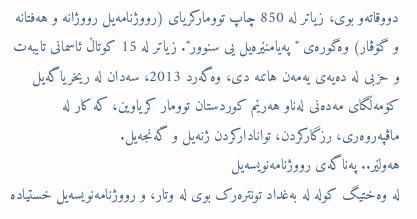دووقاتەو بوی، زیاتر لە 850 چاپ توومارکریای (رووژنامەیل رووژانە و هەفتانە و گۆڤار) وەگورەی "پەیامنێرەیل یی سنوور". زیاتر لە 15 کوتاڵ ئاسمانی تایبەت و حزبی لە دەیەی یەمەن هاتنە دی، وەگەرد 2013، سەدان لە ریخریاگەیل کۆمەڵگای مەدەنی لەناو هەرێم کوردستان توومار کریاوین، کە کار لە ماڤپەروەری، رزگارکردن، توانادارکردن ژنەیل و گەنجەیل.
هەولێر.. پەناگەی رووژنامەنویسەیل
لە وەختیگ کولە لە بەغداد تونترەرک بوی لە وتار، و رووژنامەنویسەیل خستیادە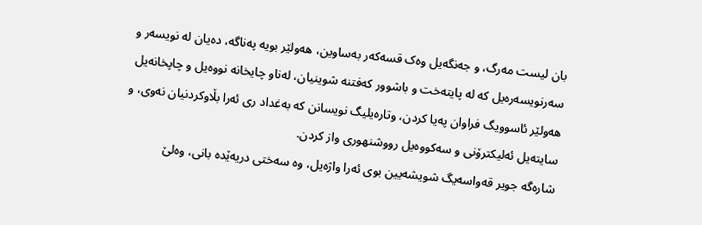بان لیست مەرگ، و جەنگەیل وەک قسەکەر بەساوین، هەولێر بویە پەناگە، دەیان لە نویسەر و سەرنویسەرەیل کە لە پایتەخت و باشوور کەفتنە شوینیان، لەناو چایخانە نووەیل و چاپخانەیل هەولێر ئاسوویگ فراوان پەیا کردن، وتارەیلیگ نویسانن کە بەغداد ری ئەرا بڵاوکردنیان نەوی، و سایتەیل ئەلیکترۆنی و سەکووەیل رووشنهوری واز کردن.
شارەگە جویر قەواسەیگ شویشەیین بوی ئەرا واژەیل، وە سەختی دریەێدە بانی، وەلێ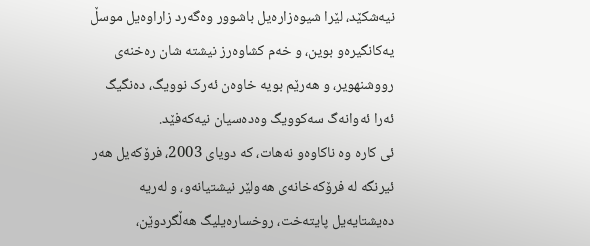نیەشکێد، لێرا شیوەزارەیل باشوور وەگەرد زاراوەیل موسڵ یەکانگیرەو بوین، و خەم کشاوەرز نیشتە شان رەخنەی رووشنهویر، و هەرێم بویە خاوەن ئەرک نوویگ، دەنگیگ ئەرا ئەوانەگ سەکوویگ وەدەسیان نیەکەفێد.
ئی کارە وە ناکاوەو نەهات، کە دویای 2003، فرۆکەیل هەر ئیرنگە لە فرۆکەخانەی هەولێر نیشتیانەو، و لەریە دەیشتایەیل پایتەخت، روخسارەیلیگ هەڵگردوێن،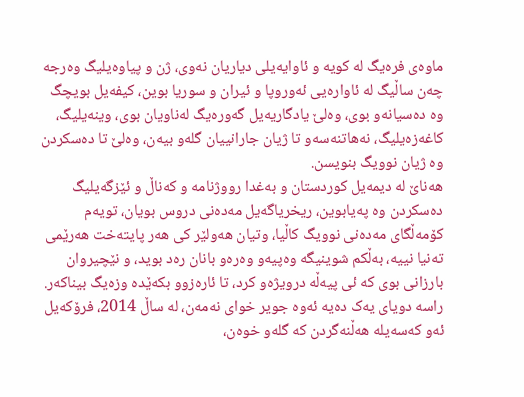ماوەی فرەیگ لە کویە و ئاوایەیلی دیاریان نەوی، ژن و پیاوەیلیگ وەرجە چەن ساڵیگ لە ئاوارەیی ئەوروپا و ئیران و سوریا بوین، کیفەیل بویچگ وە دەسیانەو بوی، وەلێ یادگاریەیل گەورەیگ لەناویان بوی، وینەیلیگ، کاغەزەیلیگ، نەهاتنەسەو تا ژیان جارانییان گلەو بیەن، وەلێ تا دەسکردن وە ژیان نوویگ بنویسن.
هەناێ لە دیمەیل کوردستان و بەغدا رووژنامە و کەناڵ و ئێزگەیلیگ دەسکردن وە پەیابوین، ریخریاگەیل مەدەنی دروس بویان، تویەم کۆمەڵگای مەدەنی نوویگ کاڵیا، وتیان هەولێر کی هەر پایتەخت هەرێمی تەنیا نییە، بەڵکم شوینیگە وەپیەو وەرەو بانان رەد بوید، و نێچیروان بارزانی بوی کە ئی پیەڵە درویژەو کرد، تا ئارەزوو بکەێدە وزەیگ بیناکەر.
راسە دویای یەک دەیە ئەوە جویر خوای نەمەن، لە ساڵ 2014، فرۆکەیل ئەو کەسەیلە هەڵنەگردن کە گلەو خوەن،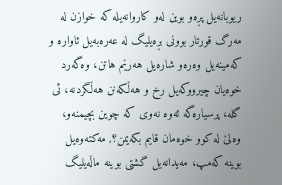ریوبانەیل پڕەو بوین لەو کاروانەیلە کە خوازن لە مەرگ قورتار بوونی بڕەیلیگ لە عەرەبەیل ئاوارە و کەمینەیل وەرەو شارەیل هەرێم هاتن، وەگەرد خوەیان چیرووکەیل رخ و هەڵکەنن هەڵگردنە، ئی گلە، پرسیارەگە ئەوە نەوی کە چوین بچیمنەو، وەلێ لە کوو خوەمان قایم بکەیمن؟, مەکتەوەیل بوینە کەمپ، مەیدانەیل گشتی بوینە ماڵەیلیگ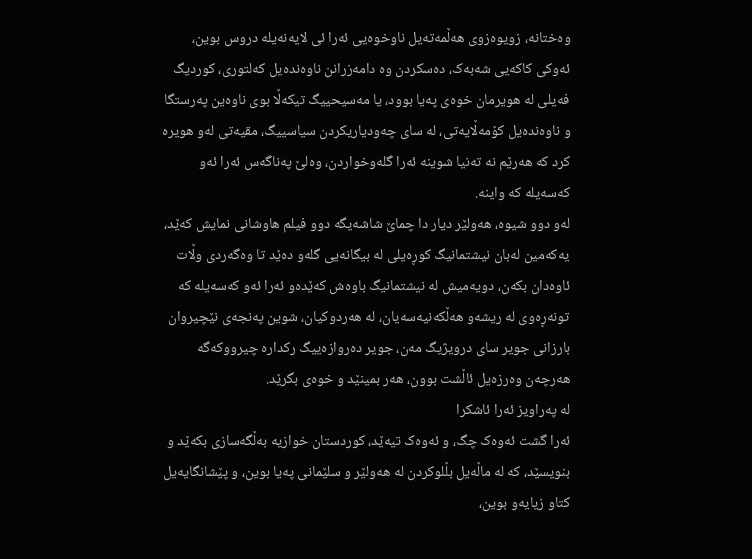وەختانە، زویوەزوی هەڵمەتەیل ناوخوەیی ئەرا ئی لایەنەیلە دروس بوین، ئەوکی کاکەیی شەبەک، دەسکردن وە دامەزرانن ناوەندەیل کەلتوری، کوردیگ فەیلی لە هویرمان خوەی پەیا بوود، یا مەسیحییگ تیکەڵا بوی ناوەین پەرستگا و ناوەندەیل کۆمەڵایەتی، لە سای چەودیاریکردن سیاسییگ، مقیەتی لەو هویرە کرد کە هەرێم نە تەنیا شوینە ئەرا گلەوخواردن، وەلێ پەناگەس ئەرا ئەو کەسەیلە کە واینە.
لەو دوو شیوە، هەولێر دیار دا چماێ شاشەیگە دوو فیلم هاوشانی نمایش کەێد، یەکەمین لەبان نیشتمانیگ کوڕەیلی لە بیگانەیی گلەو دەێد تا وەگەردی وڵات ئاوەدان بکەن، دویەمیش لە نیشتمانیگ باوەش کەێدەو ئەرا ئەو کەسەیلە کە تونەڕەوی لە ریشەو هەڵکەنیەسەیان، لە هەردوکیان، شوین پەنجەی نێچیروان بارزانی جویر سای درویژیگ مەن، جویر دەروازەییگ رکدارە چیرووکەگە هەرچەن وەرزەیل ئاڵشت بوون، هەر بمینێد و خوەی بگرێد.
لە پەراویز ئەرا ئاشکرا
ئەرا گشت ئەوەک چگ، و ئەوەک تیەێد، کوردستان خوازیە بەڵگەسازی بکەێد و بنویسێد، کە لە ماڵەیل بڵلوکردن لە هەولێر و سلێمانی پەیا بوین، و پێشانگایەیل کتاو زیایەو بوین،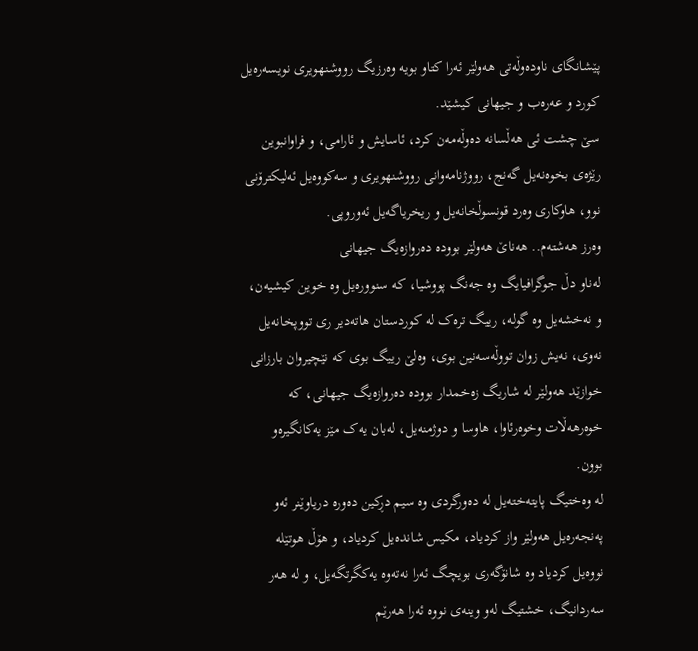پێشانگای ناودەوڵەتی هەولێر ئەرا کتاو بویە وەرزیگ رووشنهویری نویسەرەیل کورد و عەرەب و جیهانی کیشێد.
سێ چشت ئی هەڵسانە دەوڵەمەن کرد، ئاسایش و ئارامی، و فراوانبوین رێژەی بخوەنەیل گەنج، رووژنامەوانی رووشنهویری و سەکووەیل ئەلیکترۆنی نوو، هاوکاری وەرد قونسوڵخانەیل و ریخریاگەیل ئەوروپی.
وەرز هەشتەم.. هەناێ هەولێر بوودە دەروازەیگ جیهانی
لەناو دڵ جوگرافیایگ وە جەنگ پووشیا، کە سنوورەیل وە خوین کیشیەن، و نەخشەیل وە گولە، رییگ ترەک لە کوردستان هاتەدیر ری تووپخانەیل نەوی، نەیش زوان تووڵەسەنین بوی، وەلێ رییگ بوی کە نێچیروان بارزانی خوازێد هەولێر لە شاریگ زەخمدار بوودە دەروازەیگ جیهانی، کە خوەرهەڵات وخوەرئاوا، هاوسا و دوژمنەیل، لەبان یەک مێز یەکانگیرەو بوون.
لە وەختیگ پایتەختەیل لە دەورگردی وە سیم دڕکین دەورە دریاوێنر ئەو پەنجەرەیل هەولێر واز کردیاد، مکیس شاندەیل کردیاد، و هۆڵ هوتێلە نووەیل کردیاد وە شانۆگەری بویچگ ئەرا نەتەوە یەکگرتگەیل، و لە هەر سەردانیگ، خشتیگ لەو وینەی نووە ئەرا هەرێم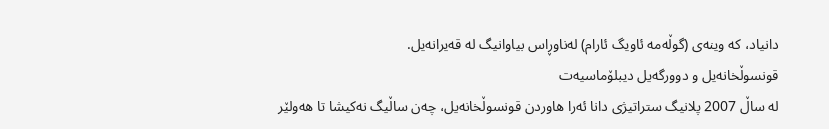دانیاد، کە وینەی (گوڵەمە ئاویگ ئارام) لەناوڕاس بیاوانیگ لە قەیرانەیل.
قونسوڵخانەیل و دوورگەیل دیبلۆماسیەت
لە ساڵ 2007 پلانیگ ستراتیژی دانا ئەرا هاوردن قونسوڵخانەیل، چەن ساڵیگ نەکیشا تا هەولێر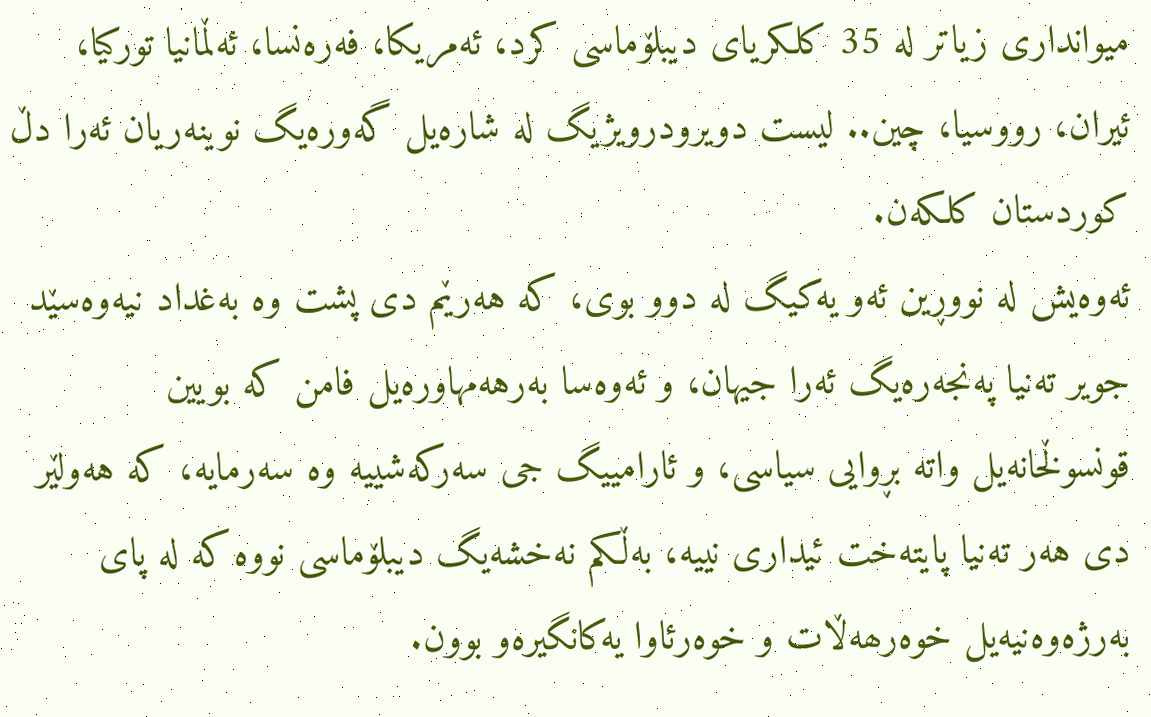میوانداری زیاتر لە 35 کلکریای دیبلۆماسی کرد، ئەمریکا، فەرەنسا، ئەڵمانیا توركيا، ئیران، رووسیا، چین.. لیست دویرودرویژیگ لە شارەیل گەورەیگ نوینەریان ئەرا دڵ کوردستان کلکەن.
ئەوەیش لە نووڕین ئەو یەکیگ لە دوو بوی، کە هەرێم دی پشت وە بەغداد نیەوەسێد جویر تەنیا پەنجەرەیگ ئەرا جیهان، و ئەوەسا بەرهەمهاورەیل فامن کە بویین قونسوڵخانەیل واتە بڕوایی سیاسی، و ئارامییگ جی سەرکەشییە وە سەرمایە، کە هەولێر دی هەر تەنیا پایتەخت ئیداری نییە، بەڵکم نەخشەیگ دیبلۆماسی نووە کە لە پای بەرژەوەنیەیل خوەرھەڵات و خوەرئاوا یەکانگیرەو بوون.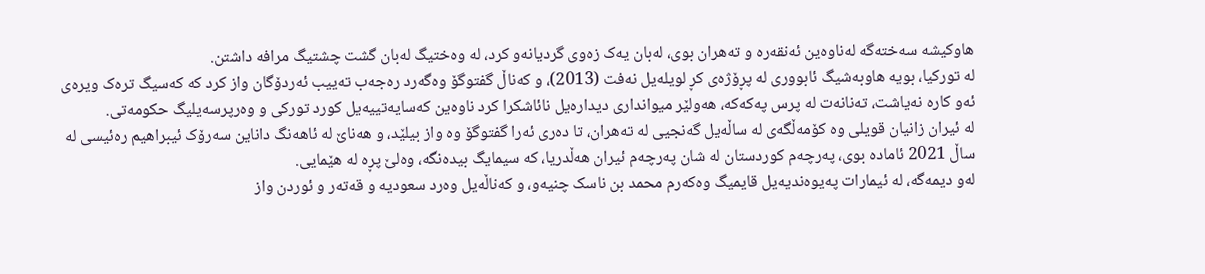هاوکیشە سەختەگە لەناوەین ئەنقەرە و تەهران بوی، لەبان یەک زەوی گردیانەو کرد، لە وەختیگ لەبان گشت چشتیگ مرافە داشتن.
لە تورکیا، بویە هاوبەشیگ ئابووری لە پڕۆژەی کڕ لویلەیل نەفت (2013)، و کەناڵ گفتوگۆ وەگەرد رەجەب تەییب ئەردۆگان واز کرد کە کەسیگ ترەک ویرەی ئەو کارە نەیاشت، تەنانەت لە پرس پەکەکە، هەولێر میوانداری دیدارەیل نائاشکرا کرد ناوەین کەسایەتییەیل کورد تورکی و وەرپرسەیلیگ حکومەتی.
لە ئیران زانیان قویلی وە کۆمەڵگەی لە ساڵەیل گەنجیی لە تەهران، تا دەری ئەرا گفتوگۆ وە واز بیلێد، و هەناێ لە ئاهەنگ داناین سەرۆک ئیبراهیم رەئیسی لە ساڵ 2021 ئامادە بوی، پەرچەم کوردستان لە شان پەرچەم ئیران هەڵدریا، کە سیمایگ بیدەنگە، وەلێ پڕە لە هێمایی.
لەو دیمەگە، لە ئیمارات پەیوەندیەیل قایمیگ وەکەرم محمد بن ناسک چنیەو، و کەناڵەیل وەرد سعودیە و قەتەر و ئوردن واز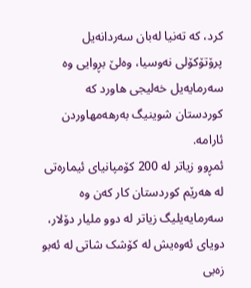کرد، کە تەنیا لەبان سەردانەیل پرۆتۆکۆلی نەوسیا، وەلێ بڕوایی وە سەرمایەیل خەلیجی هاورد کە کوردستان شوینیگ بەرهەمهاوردن ئارامە.
ئمڕوو زیاتر لە 200 کۆمپانیای ئیمارەتی لە هەرێم کوردستان کار کەن وە سەرمایەیلیگ زیاتر لە دوو ملیار دۆلار، دویای ئەوەیش لە کۆشک شاتی لە ئەبو زەبی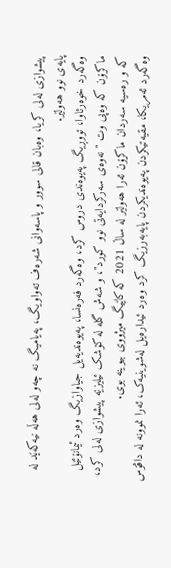پیشوازی لەلی کریا، وەبان قالی سوور و پاسەوانی شەرەف تەواویگ، پەیامیگ نە چەو لەلی هەڵە نیەکەێد لە پایەی نوو هەولێر.
وەگەرد خوەرئاوا، تووڕیگ پەیوەندی دروس کرد، وەگەرد فەرەنسا، پەیوەندیەیل جیاوازیگ وەرد ئیمانۆئێل ماکرۆن کە وەپی وت "نەوەی سەرکردایەتی نوو کورد"، و شەش گلە لە کۆشک ئیلیزێه پیشوازی لەلی کرد، کە و رەسیە سەردان ماکرۆن ئەرا هەولێر لە ساڵ 2021 کە کاێیگ میژووی بیوینە بوی.
وەگەرد ئەمریکا، مقیەتیکردن پەیوەندیکردن پایەبەرزیگ کرد وەرد ئیدارەیل لەشوینیەک، ئەرا نموونە لە داڤۆس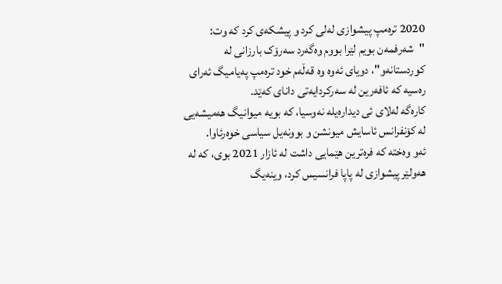2020 ترەمپ پیشوازی لەلی کرد و پیشکەی کرد کە وت: "شەرفمەن بویم لێرا بووم وەگەرد سەرۆک بارزانی لە کوردستانەو"، دویای ئەوە وە قەڵەم خود ترەمپ پەیامیگ ئەرای رەسیە کە ئافەرین لە سەرکردایەتی دانای کەێد.
کارەگە لەلای ئی دیدارەیلە نەوسیا، کە بویە میوانیگ هەمیشەیی لە کۆنفرانس ئاسایش میونشن و بوونەیل سیاسی خوەرئاوا.
ئەو وەختە کە فرەترین هێمایی داشت لە ئازار 2021 بوی، کە لە هەولێر پیشوازی لە پاپا فرانسیس کرد، وینەیگ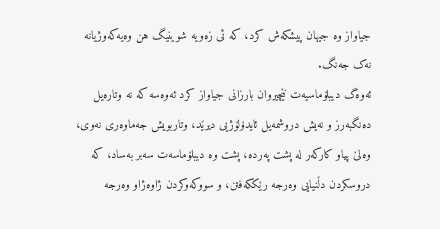جیاواز وە جیهان پیشکەش کرد، کە ئی زەویە شوینیگ هن وەیەکەوژیانە نەک جەنگ.
ئەوەگ دیبلۆماسیەت نێچیروان بارزانی جیاواز کرد ئەوەسە کە نە وتارەیل دەنگبەرز و نەیش دروشمەیل ئایدۆلۆژیی دیرێد، وتاربویش جەماوەری نەوی، وەلێ پیاو کارکەر لە پشت پەردە، پشت وە دیبلۆماسەت سەبر بەساد، کە دروسکردن دڵنیایی وەرجە رێککەفتن، و سووکەوکردن ژاوەژاو وەرجە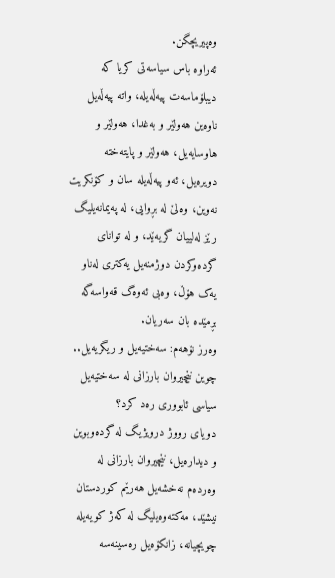وەپیریچگن.
ئەراوە باس سیاسەتی کریا کە دیبلۆماسەت پیەڵەیلە، واتە پیەڵەیل ناوەین هەولێر و بەغدا، هەولێر و هاوسایەیل، هەولێر و پایتەختە دویرەیل، ئەو پیەڵەیلە سان و کۆنکریت نەوین، وەلێ لە بڕوایی، لە پەیمانەیلیگ رێز لەلییان گریەێد، و لە توانای گردەوکردن دوژمنەیل یەکتری لەناو یەک هۆڵ، وەبی ئەوەگ قەواسەگە بڕمێدە بان سەریان.
وەرز نۆهەم: سەختیەیل و ریگریەیل.. چوین نێچیروان بارزانی لە سەختیەیل سیاسی ئابووری رەد کرد؟
دویای رووژ درویژیگ لە گردەوبوین و دیدارەیل، نێچیروان بارزانی لە وەردەم نەخشەیل هەرێم کوردستان نیشێد، مەکتەوەیلیگ لە کەژ کویەیلە چویچیانە، زانکۆەیل رەسینەسە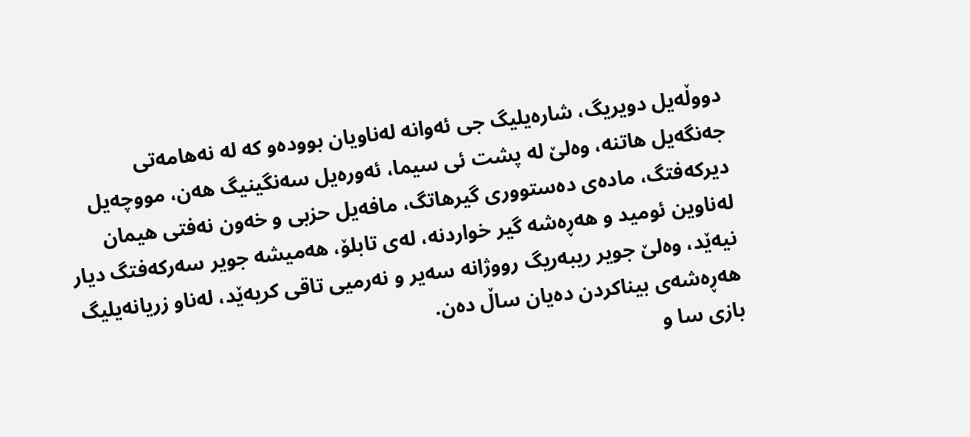دووڵەیل دویریگ، شارەیلیگ جی ئەوانە لەناویان بوودەو کە لە نەهامەتی جەنگەیل هاتنە، وەلێ لە پشت ئی سیما، ئەورەیل سەنگینیگ هەن، مووچەیل دیرکەفتگ، مادەی دەستووری گیرهاتگ، مافەیل حزبی و خەون نەفتی هیمان لەناوین ئومید و هەڕەشە گیر خواردنە، لەی تابلۆ، هەمیشە جویر سەرکەفتگ دیار نیەێد، وەلێ جویر ریبەریگ رووژانە سەیر و نەرمیی تاقی کریەێد، لەناو زریانەیلیگ هەڕەشەی بیناکردن دەیان ساڵ دەن.
بازی سا و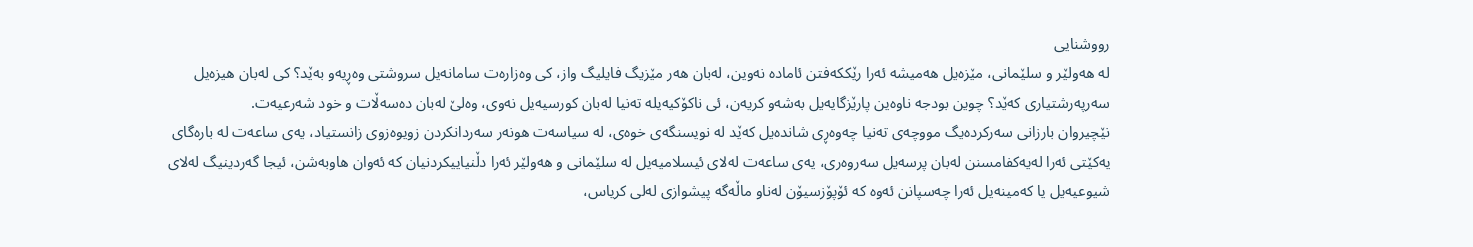رووشنایی
لە هەولێر و سلێمانی، مێزەیل هەمیشە ئەرا رێککەفتن ئامادە نەوین، لەبان هەر مێزیگ فایلیگ واز، کی وەزارەت سامانەیل سروشتی وەڕیەو بەێد؟ کی لەبان هیزەیل سەرپەرشتیاری کەێد؟ چوین بودجە ناوەین پارێزگایەیل بەشەو کریەن، ئی ناکۆکیەیلە تەنیا لەبان کورسیەیل نەوی، وەلێ لەبان دەسەڵات و خود شەرعیەت.
نێچیروان بارزانی سەرکردەیگ مووچەی تەنیا چەوەڕی شاندەیل کەێد لە نویسنگەی خوەی، لە سیاسەت هونەر سەردانکردن زویوەزوی زانستیاد، یەی ساعەت لە بارەگای یەکێتی ئەرا لەیەکفامسنن لەبان پرسەیل سەروەری، یەی ساعەت لەلای ئیسلامیەیل لە سلێمانی و هەولێر ئەرا دڵنیاییکردنیان کە ئەوان هاوبەشن، ئیجا گەردینیگ لەلای شیوعیەیل یا کەمینەیل ئەرا چەسپانن ئەوە کە ئۆپۆزسیۆن لەناو ماڵەگە پیشوازی لەلی کریاس،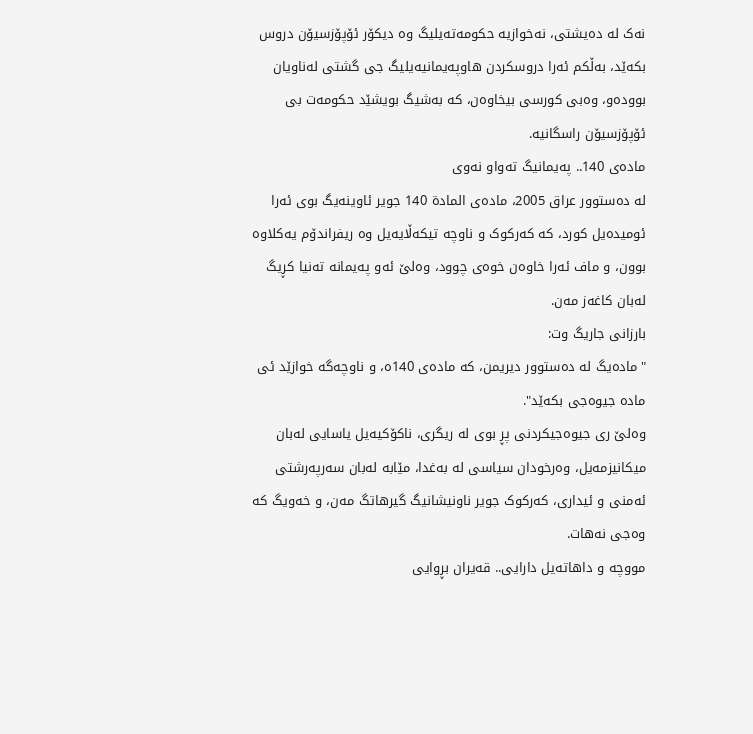نەک لە دەیشتی، نەخوازیە حکومەتەیلیگ وە دیکۆر ئۆپۆزسیۆن دروس بکەێد، بەڵکم ئەرا دروسکردن هاوپەیمانیەیلیگ جی گشتی لەناویان بوودەو، وەبی کورسی بیخاوەن، کە بەشیگ بویشێد حکومەت بی ئۆپۆزسیۆن راسگانیە.
مادەی 140.. پەیمانیگ تەواو نەوی
لە دەستوور عراق 2005، مادەی المادة 140 جویر ئاوینەیگ بوی ئەرا ئومیدەیل کورد، کە کەرکوک و ناوچە تیکەڵایەیل وە ریفراندۆم یەکلاوە بوون، و ماف ئەرا خاوەن خوەی چوود، وەلێ ئەو پەیمانە تەنیا کڕیگ لەبان کاغەز مەن.
بارزانی جاریگ وت:
"مادەیگ لە دەستوور دیریمن، کە مادەی 140ە، و ناوچەگە خوازێد ئی مادە جیوەجی بکەێد".
وەلێ ری جیوەجیکردنی پڕ بوی لە ریگری، ناکۆکیەیل یاسایی لەبان میکانیزمەیل، وەرخودان سیاسی لە بەغدا، مێابە لەبان سەرپەرشتی ئەمنی و ئیداری، کەرکوک جویر ناونیشانیگ گیرهاتگ مەن، و خەویگ کە وەجی نەهات.
مووچە و داهاتەیل دارایی.. قەیران بڕوایی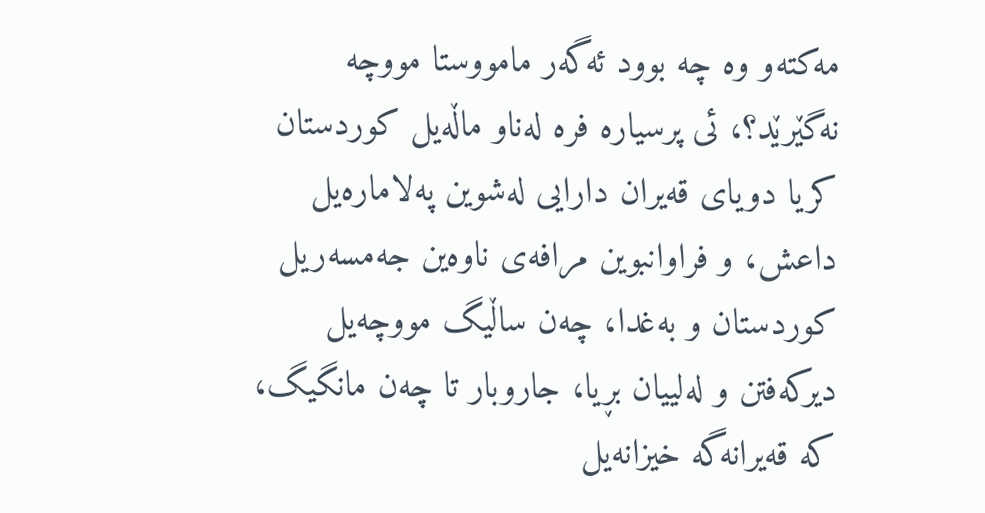مەکتەو وە چە بوود ئەگەر مامووستا مووچە نەگێرێد؟، ئی پرسیارە فرە لەناو ماڵەیل کوردستان کریا دویای قەیران دارایی لەشوین پەلامارەیل داعش، و فراوانبوین مرافەی ناوەین جەمسەریل کوردستان و بەغدا، چەن ساڵیگ مووچەیل دیرکەفتن و لەلییان بڕیا، جاروبار تا چەن مانگیگ، کە قەیرانەگە خیزانەیل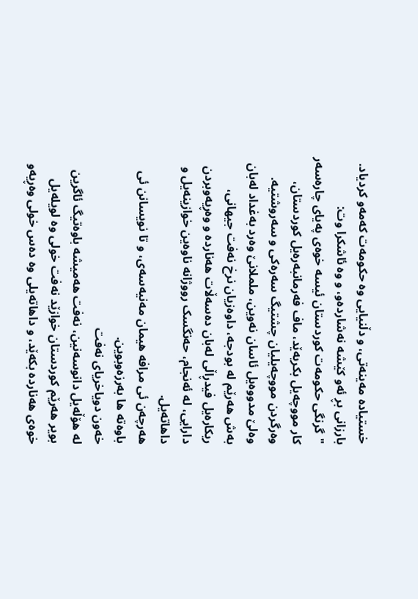خستیادە مەینەتی، و دڵنیایی وە حکومەت کەمەو کردیاد.
بارزانی بڕ ئەو کێشە نەشاردەو، و وە ئاشکرا وت:
"گرنگی حکومەت کوردستان ئیسە خوەی پەیای چارەسەر کار مووچەیل بکریەێد، ماف فەرمانبەرەیل کوردستان، وەرگردن مووچەیلیان چشتیگ سەرەکی و سەروشتیە.
وەلێ مدووەیل ئاسان نەوین، ململانێ وەرد بەغداد لەبان بەش هەرێم لە بودجە، داوەزیان نرخ نەفت جیهانی، ریکارەیل فیدڕاڵی لەبان دەسەڵات هەناردە و وەڕیەوبردن دارایی، لە ئەنجام، حەنگسک رووژانە ناوەین خوازینەیل و داهاتەیل.
هەرچەن ئی مرافە هیمان مەنیەسەی، و تا نویسانن ئی باوەتە ها بەرزەوبوین.
خەون دویاخریای نەفت
لە هۆڵەیل دانوسەنین، نەفت هەمیشە باوەتیگ ئاگرین بویر هەرێم کوردستان خوازێد نەفت خولی وە لویلەیل خوەی هەناردە بکەێد، و داهاتەیلی وە دەس خولی وەڕیەو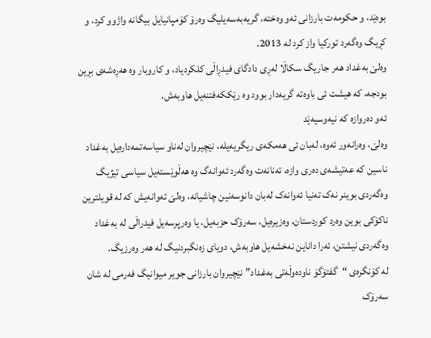بوەێد، و حکومەت بارزانی ئەو وەختە، گریەبەسەیلیگ وەرۆ کۆمپانیایل بیگانە واژوو کرد، و کڕیگ وەگەرد تورکیا واز کرد لە 2013.
وەلێ بەغداد هەر جاریگ سکاڵا لەڕی دادگای فیدڕاڵی کلکردیاد، و کاروبار وە هەڕەشەی بڕین بودجە، کە هیشت ئی باوەتە گریەدار بوود وە رێککەفتنەیل هاوبەش.
ئەو دەروازە کە نیەوسیەێد
وەلێ، وەرانەور ئەوە، لەبان ئی هەمکەی ریگریەیلە، نێچیروان لەناو سیاسەتمەدارەیل بەغداد ناسین کە عەتیشەی دەری وازە، تەنانەت وەگەرد ئەوانەگ وە هەڵوێستەیل سیاسی تیژیگ وەگەردی بوینر نەک تەنیا ئەوانەک لەبان دانوسەنین چاشیانە، وەلێ ئەوانەیش کە لە قویلترین ناکۆکی بوین وەرد کوردستان، وەزیرەیل، سەرۆک حزبەیل، یا وەرپرسەیل فیدراڵی لە بەغداد وەگەردی نیشتن، ئەرا داناین نەخشەیل هاوبەش، دویای زەنگبردنیگ لە هەر وەرزیگ.
لە کۆنگرەی “گفتۆگۆ ناودەوڵەتی بەغداد” نێچیروان بارزانی جویر میوانیگ فەرمی لە شان سەرۆک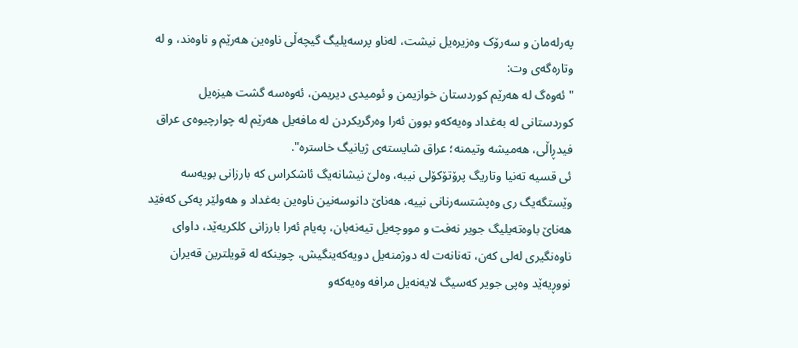پەرلەمان و سەرۆک وەزیرەیل نیشت، لەناو پرسەیلیگ گیچەڵی ناوەین هەرێم و ناوەند، و لە وتارەگەی وت:
"ئەوەگ لە هەرێم كوردستان خوازیمن و ئومیدی دیریمن، ئەوەسە گشت هیزەیل کوردستانی لە بەغداد وەیەکەو بوون ئەرا وەرگریکردن لە مافەیل هەرێم لە چوارچیوەی عراق فیدڕاڵی، هەمیشە وتیمنە؛ عراق شایستەی ژیانیگ خاسترە".
ئی قسیە تەنیا وتاریگ پرۆتۆکۆلی نیبە، وەلێ نیشانەیگ ئاشکراس کە بارزانی بویەسە وێستگەیگ ری وەپشتسەرنانی نییە، هەناێ دانوسەنین ناوەین بەغداد و هەولێر پەکی کەفێد هەناێ باوەتەیلیگ جویر نەفت و مووچەیل تیەنەبان، پەیام ئەرا بارزانی کلکریەێد، داوای ناوەنگیری لەلی کەن، تەنانەت لە دوژمنەیل دویەکەینگیش، چوینکە لە قویلترین قەیران نووڕیەێد وەپی جویر کەسیگ لایەنەیل مرافە وەیەکەو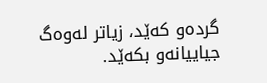گردەو کەێد، زیاتر لەوەگ جیاییانەو بکەێد.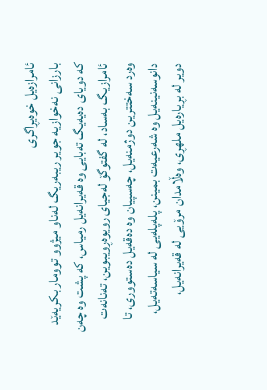ئامرازەیل خوەیڕاگری
بارزانی نەخوازیە جویر ریبەریگ لەناو میژوو توومار بکریەێد کە دویای دەیەیگ تەبایی وە قەیرانەیل رمیاس، کە پشت وە چەن ئامرازیگ بەساد، لە گفتوگۆ لەجیای رویوەڕویبوین، تەنانەت وەرد سەختترین دوژمنەیل، چەسپیان وە دەقەیل دەستووری، تا دانوسەنینەیل وە شەرعیەت بمینن، پلەپلەیی لە سیاسەتەیل، دویر لە بڕیارەیل ملهڕی، وەڵامدان مرۆیی لە قەیرانەیل،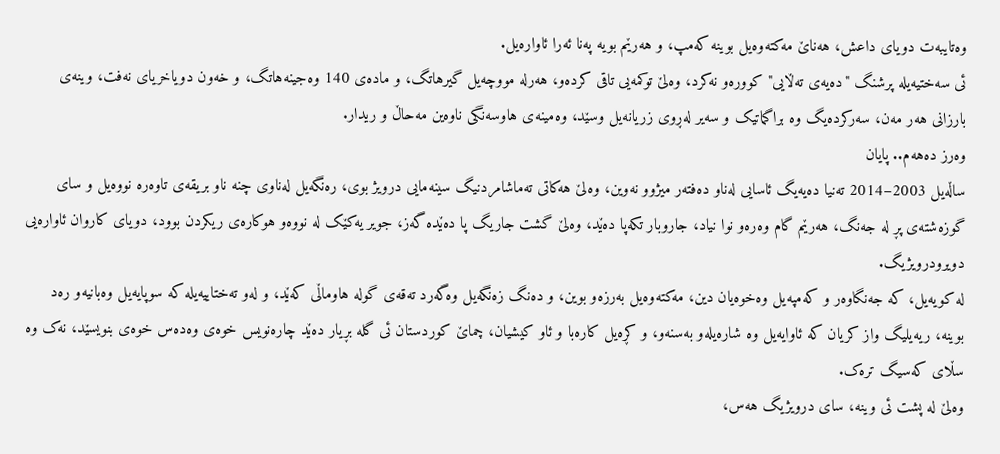وەتایبەت دویای داعش، هەناێ مەکتەوەیل بوینە کەمپ، و هەرێم بویە پەنا ئەرا ئاوارەیل.
ئی سەختیەیلە پرشنگ "دەیەی تەڵایی" کوورەو نەکرد، وەلێ توکمەیی تاقی کردەو، هەرلە مووچەیل گیرهاتگ، و مادەی 140 وەجینەهاتگ، و خەون دویاخریای نەفت، وینەی بارزانی هەر مەن، سەرکردەیگ وە براگماتیک و سەیر لەڕوی زریانەیل وسێد، وەمینەی هاوسەنگی ناوەین مەحاڵ و ریدار.
وەرز دەهەم.. پایان
ساڵەیل 2003–2014 تەنیا دەیەیگ ئاسایی لەناو دەفتەر میژوو نەوین، وەلێ هەکاتی تەماشامردنیگ سینەمایی درویژ بوی، رەنگەیل لەناوی چنە ناو بریقەی تاوەرە نووەیل و سای گوزەشتەی پڕ لە جەنگ، هەرێم گام وەرەو نوا نیاد، جاروبار تکەپا دەێد، وەلێ گشت جاریگ پا دەێدە گەز، جویر یەکێک لە نووەو هوکارەی ریکردن بوود، دویای کاروان ئاوارەیی دویرودرویژیگ.
لە کویەیل، کە جەنگاوەر و کەمپەیل وەخوەیان دین، مەکتەوەیل بەرزەو بوین، و دەنگ زەنگەیل وەگەرد تەقەی گولە هاوماڵی کەێد، و لەو تەختاییەیلە کە سوپایەیل وەبانیەو رەد بوینە، ریەیلیگ واز کریان کە ئاوایەیل وە شارەیلەو بەسنەو، و کڕەیل کارەبا و ئاو کیشیان، چماێ کوردستان ئی گلە بڕیار دەێد چارەنویس خوەی وەدەس خوەی بنویسێد، نەک وە سڵای کەسیگ ترەک.
وەلێ لە پشت ئی وینە، سای درویژیگ هەس،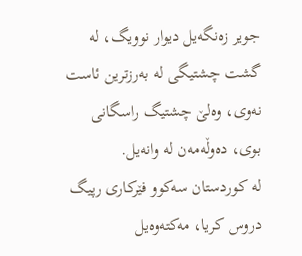جویر زەنگەیل دیوار نوویگ، لە گشت چشتیگی لە بەرزترین ئاست نەوی، وەلێ چشتیگ راسگانی بوی، دەوڵەمەن لە وانەیل.
لە کوردستان سەکوو فێرکاری رپیگ دروس کریا، مەکتەوەیل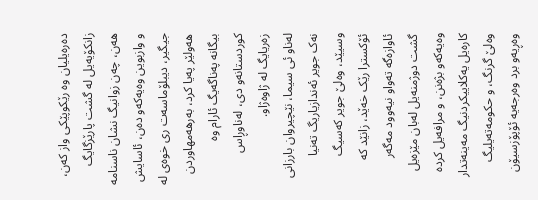دەرەیلیان وە رێکوپێکی واز کەن، زانکۆیەیل لە گشت پارێزگایگ هەن، چەن زوانیگ نشان ناسنامە و وازبوین وەیەکەو دەن، ئاسایش جیگیر، دیبلۆماسەت ری خوەی لە هەولێر پەیا کرد، بەرهەمهاوردن بیگانە پەناگەیگ ئارام وە کوردستانەو دی، لەناوڕاس زەریایگ لە ژاوەژاو.
لەناو ئی سیما، نێچیروان بارزانی نەک جویر ئەندازیاریگ تەنیا وسیێد، وەلێ جویر کەسیگ ئۆکسترا رێک خەێد، زانێد کە ئاوازەگە تەواو نیەوود مەگەر گشت دوژمنەیل لەبان مێزەیل وەیەکەو بژەنن، و مرافەیل کردە کارەیل یەکلاییکردنیگ مەینەتدار وەلێ گرنگ، و حکومەتەیلیگ وەڕیەو برد وەرجەیە ئۆپۆزسیۆن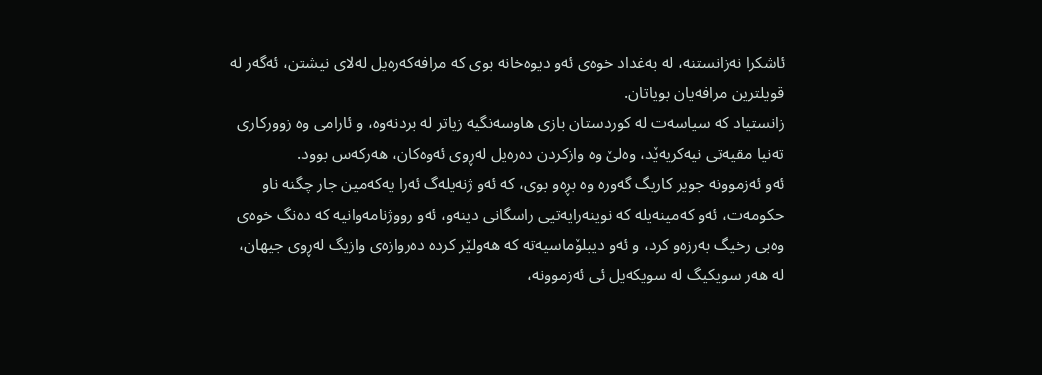ئاشکرا نەزانستنە، لە بەغداد خوەی ئەو دیوەخانە بوی کە مرافەکەرەیل لەلای نیشتن، ئەگەر لە قویلترین مرافەیان بویاتان.
زانستیاد کە سیاسەت لە کوردستان بازی هاوسەنگیە زیاتر لە بردنەوە، و ئارامی وە زوورکاری تەنیا مقیەتی نیەکریەێد، وەلێ وە وازکردن دەرەیل لەڕوی ئەوەکان، هەرکەس بوود.
ئەو ئەزموونە جویر کاریگ گەورە وە بڕەو بوی، کە ئەو ژنەیلەگ ئەرا یەکەمین جار چگنە ناو حکومەت، ئەو کەمینەیلە کە نوینەرایەتیی راسگانی دینەو، ئەو رووژنامەوانیە کە دەنگ خوەی وەبی رخیگ بەرزەو کرد، و ئەو دیبلۆماسیەتە کە هەولێر کردە دەروازەی وازیگ لەڕوی جیهان، لە هەر سویکیگ لە سویکەیل ئی ئەزموونە،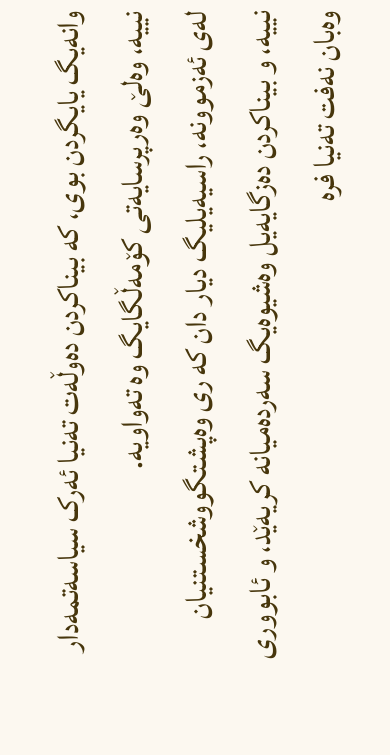وانەیگ یایگردن بوی، کە بیناکردن دەوڵەت تەنیا ئەرک سیاسەتمەدار نییە، وەلێ وەرپرسایەتی کۆمەڵگایگ وە تەواویە.
لەی ئەزموونە، راسیەیلیگ دیار دان کە ری وەپشتگووشخستنیان نییە، و بیناکردن دەزگایەیل وەشیوەیگ سەردەمیانە کریەێد، و ئابووری وەبان نەفت تەنیا فرە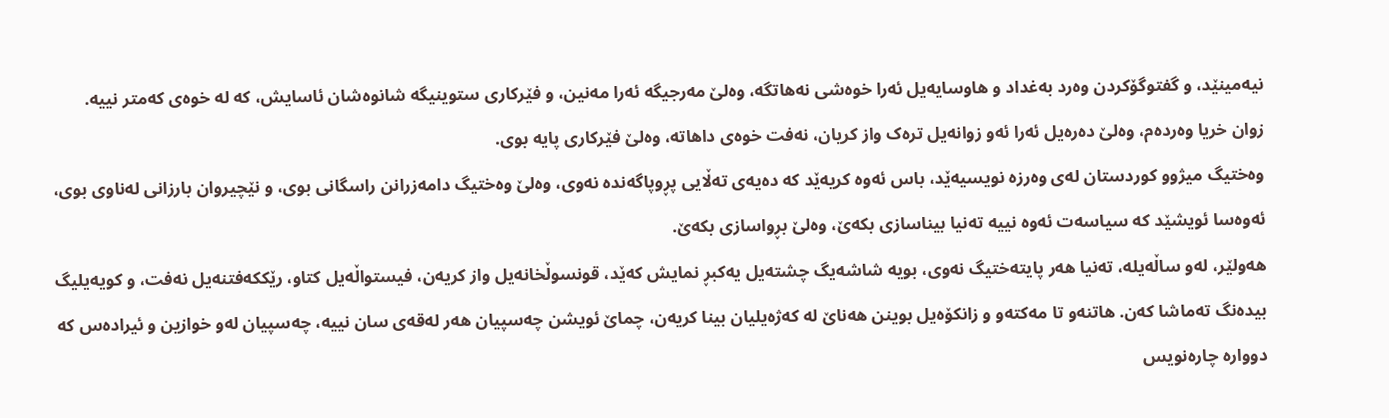نیەمینێد، و گفتوگۆکردن وەرد بەغداد و هاوسایەیل ئەرا خوەشی نەهاتگە، وەلێ مەرجیگە ئەرا مەنین، و فێرکاری ستوینیگە شانوەشان ئاسایش، کە لە خوەی کەمتر نییە.
زوان خریا وەردەم، وەلێ دەرەیل ئەرا ئەو زوانەیل ترەک واز کریان، نەفت خوەی داهاتە، وەلێ فێرکاری پایە بوی.
وەختیگ میژوو کوردستان لەی وەرزە نویسیەێد، باس ئەوە کریەێد کە دەیەی تەڵایی پڕوپاگەندە نەوی، وەلێ وەختیگ دامەزرانن راسگانی بوی، و نێچیروان بارزانی لەناوی بوی، ئەوەسا ئویشێد کە سیاسەت ئەوە نییە تەنیا بیناسازی بکەێ، وەلێ بڕواسازی بکەێ.
هەولێر، لەو ساڵەیلە، تەنیا هەر پایتەختیگ نەوی، بویە شاشەیگ چشتەیل یەکبڕ نمایش کەێد، قونسوڵخانەیل واز کریەن، فیستواڵەیل کتاو، رێککەفتنەیل نەفت، و کویەیلیگ بیدەنگ تەماشا کەن. هاتنەو تا مەکتەو و زانکۆەیل بوینن هەناێ لە کەژەیلیان بینا کریەن، چماێ ئویشن چەسپیان هەر لەقەی سان نییە، چەسپیان لەو خوازین و ئیرادەس کە دووارە چارەنویس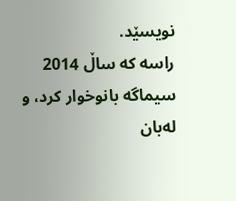نویسێد.
راسە کە ساڵ 2014 سیماگە بانوخوار کرد، و لەبان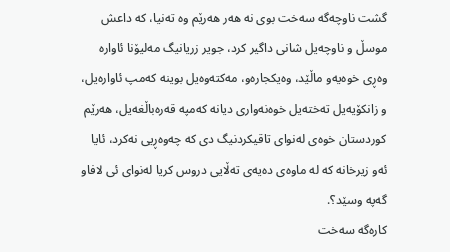گشت ناوچەگە سەخت بوی نە هەر هەرێم وە تەنیا، کە داعش موسڵ و ناوچەیل شانی داگیر کرد، جویر زریانیگ مەلیۆنا ئاوارە وەڕی خوەیەو ماڵێد، وەیکجارەو، مەکتەوەیل بوینە کەمپ ئاوارەیل، و زانکۆیەیل تەختەیل خوەنەواری دیانە کەمپە قەرەباڵغەیل، هەرێم کوردستان خوەی لەنوای تاقیکردنیگ دی کە چەوەڕیی نەکرد، ئایا ئەو زیرخانە کە لە ماوەی دەیەی تەڵایی دروس کریا لەنوای ئی لافاو گەپە وسێد؟.
کارەگە سەخت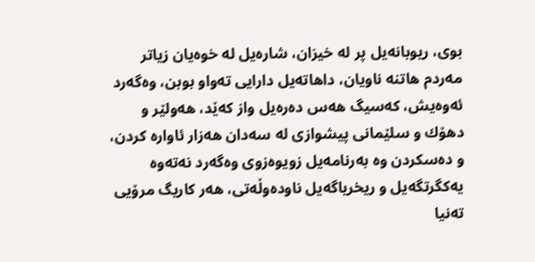بوی، ریوبانەیل پر لە خیزان، شارەیل لە خوەیان زیاتر مەردم هاتنە ناویان، داهاتەیل دارایی تەواو بوبن، وەگەرد ئەوەیش، کەسیگ هەس دەرەیل واز کەێد، هەولێر و دهۆك و سلێمانی پیشوازی لە سەدان ھەزار ئاوارە کردن، و دەسکردن وە بەرنامەیل زویوەزوی وەگەرد نەتەوە یەکگرتگەیل و ریخریاگەیل ناودەوڵەتی، هەر کاریگ مرۆیی تەنیا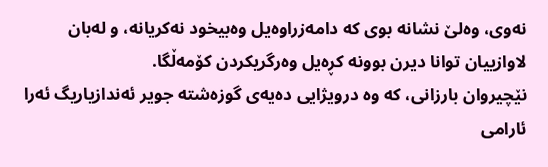نەوی، وەلێ نشانە بوی کە دامەزراوەیل وەبیخود نەکریانە، و لەبان لاوازییان توانا دیرن بوونە کڕەیل وەرگریکردن کۆمەڵگا.
نێچیروان بارزانی، کە وە درویژایی دەیەی گوزەشتە جویر ئەندازیاریگ ئەرا ئارامی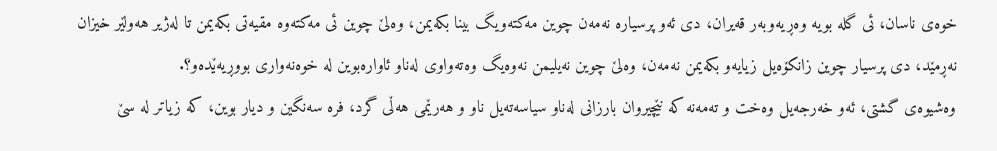خوەی ناسان، ئی گلە بویە وەڕیەوبەر قەیران، دی ئەو پرسیارە نەمەن چوین مەکتەویگ بینا بکەیمن، وەلێ چوین ئی مەکتەوە مقیەتی بکەیمن تا لەژیر هەولێر خیزان نەڕمێد، دی پرسیار چوین زانکۆەیل زیایەو بکەیمن نەمەن، وەلێ چوین نەیلیمن نەوەیگ وەتەواوی لەناو ئاوارەبوین لە خوەنەواری بووڕیەێدەو؟.
وەشیوەی گشتی، ئەو خەرجەیل وەخت و تەمەنە کە نێچیروان بارزانی لەناو سیاسەتەیل ناو و هەرێمی هەڵی گرد، فرە سەنگین و دیار بوین، کە زیاتر لە سێ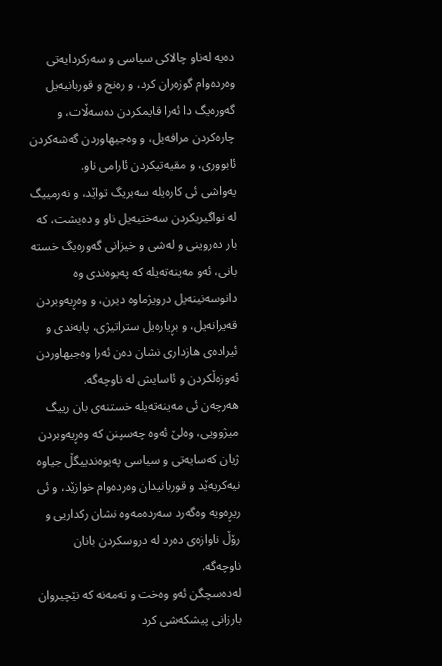دەیە لەناو چالاکی سیاسی و سەرکردایەتی وەردەوام گوزەران کرد، و رەنج و قوربانیەیل گەورەیگ دا ئەرا قایمکردن دەسەڵات، و چارەکردن مرافەیل، و وەجیهاوردن گەشەکردن ئابووری، و مقیەتیکردن ئارامی ناو.
یەواشی ئی کارەیلە سەبریگ تواێد، و نەرمییگ لە نواگیریکردن سەختیەیل ناو و دەیشت، کە بار دەروینی و لەشی و خیزانی گەورەیگ خستە بانی، ئەو مەینەتەیلە کە پەیوەندی وە دانوسەنینەیل درویژماوە دیرن، و وەڕیەوبردن قەیرانەیل، و بڕیارەیل ستراتیژی، پابەندی و ئیرادەی هازداری نشان دەن ئەرا وەجیهاوردن ئەوزەڵکردن و ئاسایش لە ناوچەگە.
هەرچەن ئی مەینەتەیلە خستنەی بان رییگ میژوویی، وەلێ ئەوە چەسپنن کە وەڕیەوبردن ژیان کەسایەتی و سیاسی پەیوەندییگڵ جیاوە نیەکریەێد و قوربانیدان وەردەوام خوازێد، و ئی ریڕەویە وەگەرد سەردەمەوە نشان رکداریی و رۆڵ ناوازەی دەرد لە دروسکردن بانان ناوچەگە.
لەدەسچگن ئەو وەخت و تەمەنە کە نێچیروان بارزانی پیشکەشی کرد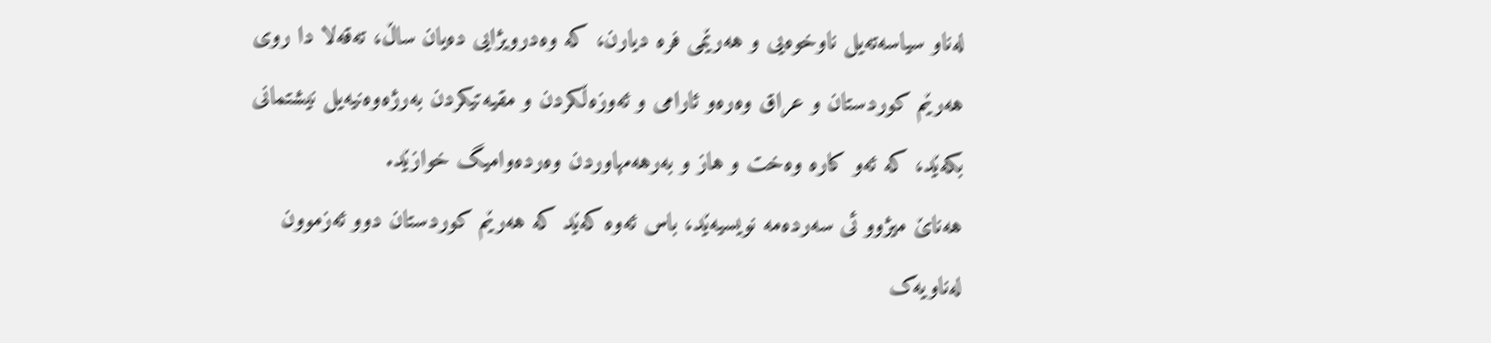لەناو سیاسەتەیل ناوخوەیی و هەرێمی فرە دیارن، کە وەدرویژایی دەیان ساڵ، تەقەلا دا روی هەرێم کوردستان و عراق وەرەو ئارامی و ئەوزەڵکردن و مقیەتیکردن بەرژەوەنیەیل نیشتمانی بکەێد، کە ئەو کارە وەخت و هاز و بەرهەمهاوردن وەردەوامیگ خوازێد.
هەناێ میژوو ئی سەردەمە نویسیەێد، باس ئەوە کەێد کە هەرێم کوردستان دوو ئەزموون لەناویەک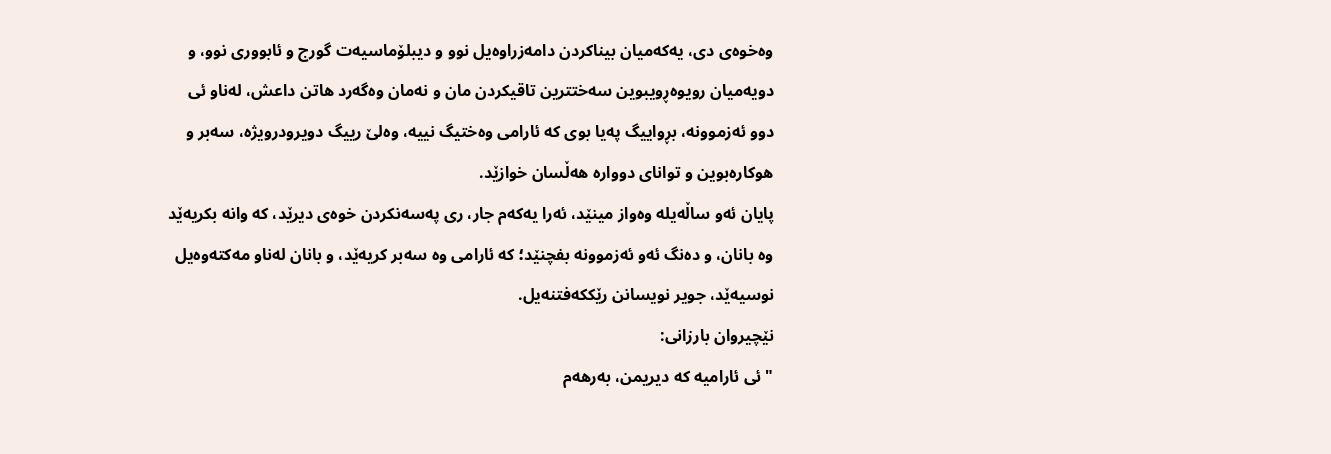وەخوەی دی، یەکەمیان بیناکردن دامەزراوەیل نوو و دیبلۆماسیەت گورج و ئابووری نوو، و دویەمیان رویوەڕویبوین سەختترین تاقیکردن مان و نەمان وەگەرد هاتن داعش، لەناو ئی دوو ئەزموونە، بڕواییگ پەیا بوی کە ئارامی وەختیگ نییە، وەلێ رییگ دویرودرویژە، سەبر و هوکارەبوین و توانای دووارە هەڵسان خوازێد.
پایان ئەو ساڵەیلە وەواز مینێد، ئەرا یەکەم جار، ری پەسەنکردن خوەی دیرێد، کە وانە بکریەێد وە بانان، و دەنگ ئەو ئەزموونە بفچنێد؛ کە ئارامی وە سەبر کریەێد، و بانان لەناو مەکتەوەیل نوسیەێد، جویر نویسانن رێککەفتنەیل.
نێچیروان بارزانی:
"ئی ئارامیە کە دیریمن، بەرهەم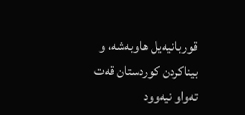قوربانیەیل هاوبەشە، و بیناکردن کوردستان قەت تەواو نیەوود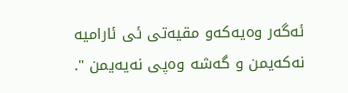ئەگەر وەیەکەو مقیەتی ئی ئارامیە نەکەیمن و گەشە وەپی نەیەیمن ".